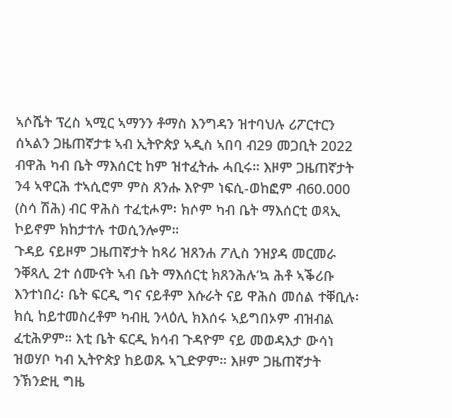ኣሶሼት ፕረስ ኣሚር ኣማንን ቶማስ እንግዳን ዝተባህሉ ሪፖርተርን ሰኣልን ጋዜጠኛታቱ ኣብ ኢትዮጵያ ኣዲስ ኣበባ ብ29 መጋቢት 2022 ብዋሕ ካብ ቤት ማእሰርቲ ከም ዝተፈትሑ ሓቢሩ። እዞም ጋዜጠኛታት ን4 ኣዋርሕ ተኣሲሮም ምስ ጸንሑ እዮም ነፍሲ-ወከፎም ብ60.000 (ስሳ ሽሕ) ብር ዋሕስ ተፈቲሖም፡ ክሶም ካብ ቤት ማእሰርቲ ወጻኢ ኮይኖም ክከታተሉ ተወሲንሎም።
ጉዳይ ናይዞም ጋዜጠኛታት ከጻሪ ዝጸንሐ ፖሊስ ንዝያዳ መርመራ ንቐጻሊ 2ተ ሰሙናት ኣብ ቤት ማእሰርቲ ክጸንሕሉ’ኳ ሕቶ ኣቕሪቡ እንተነበረ፡ ቤት ፍርዲ ግና ናይቶም እሱራት ናይ ዋሕስ መሰል ተቐቢሉ፡ ክሲ ከይተመስረቶም ካብዚ ንላዕሊ ክእሰሩ ኣይግበኦም ብዝብል ፈቲሕዎም። እቲ ቤት ፍርዲ ክሳብ ጉዳዮም ናይ መወዳእታ ውሳነ ዝወሃቦ ካብ ኢትዮጵያ ከይወጹ ኣጊድዎም። እዞም ጋዜጠኛታት ንኽንድዚ ግዜ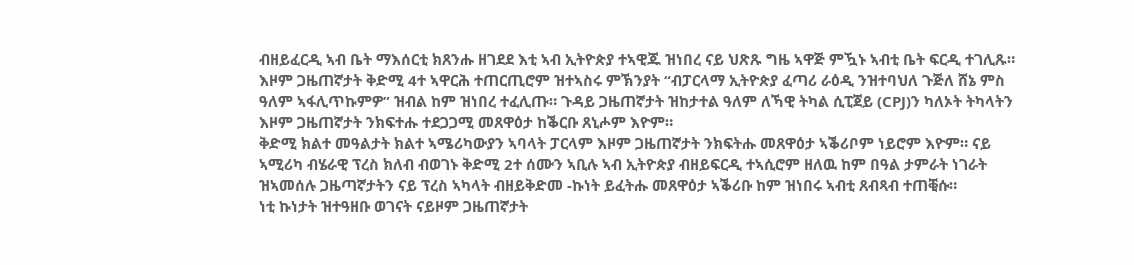ብዘይፈርዲ ኣብ ቤት ማእሰርቲ ክጸንሑ ዘገደደ እቲ ኣብ ኢትዮጵያ ተኣዊጁ ዝነበረ ናይ ህጽጹ ግዜ ኣዋጅ ምዃኑ ኣብቲ ቤት ፍርዲ ተገሊጹ።
እዞም ጋዜጠኛታት ቅድሚ 4ተ ኣዋርሕ ተጠርጢሮም ዝተኣስሩ ምኽንያት “ብፓርላማ ኢትዮጵያ ፈጣሪ ራዕዲ ንዝተባህለ ጉጅለ ሸኔ ምስ ዓለም ኣፋሊጥኩምዎ” ዝብል ከም ዝነበረ ተፈሊጡ። ጉዳይ ጋዜጠኛታት ዝከታተል ዓለም ለኻዊ ትካል ሲፒጀይ (CPJ)ን ካለኦት ትካላትን እዞም ጋዜጠኛታት ንክፍተሑ ተደጋጋሚ መጸዋዕታ ከቕርቡ ጸኒሖም እዮም።
ቅድሚ ክልተ መዓልታት ክልተ ኣሜሪካውያን ኣባላት ፓርላም እዞም ጋዜጠኛታት ንክፍትሑ መጸዋዕታ ኣቕሪቦም ነይሮም እዮም። ናይ ኣሚሪካ ብሄራዊ ፕረስ ክለብ ብወገኑ ቅድሚ 2ተ ሰሙን ኣቢሉ ኣብ ኢትዮጵያ ብዘይፍርዲ ተኣሲሮም ዘለዉ ከም በዓል ታምራት ነገራት ዝኣመሰሉ ጋዜጣኛታትን ናይ ፕረስ ኣካላት ብዘይቅድመ -ኩነት ይፈትሑ መጸዋዕታ ኣቕሪቡ ከም ዝነበሩ ኣብቲ ጸብጻብ ተጠቒሱ።
ነቲ ኩነታት ዝተዓዘቡ ወገናት ናይዞም ጋዜጠኛታት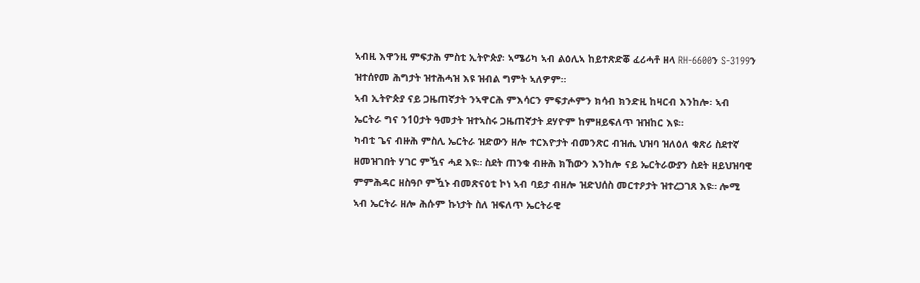ኣብዚ እዋንዚ ምፍታሕ ምስቲ ኢትዮጵያ፡ ኣሜሪካ ኣብ ልዕሊኣ ከይተጽድቖ ፈሪሓቶ ዘላ RH-6600ን S-3199ን ዝተሰየመ ሕግታት ዝተሕሓዝ እዩ ዝብል ግምት ኣለዎም።
ኣብ ኢትዮጵያ ናይ ጋዜጠኛታት ንኣዋርሕ ምእሳርን ምፍታሖምን ክሳብ ክንድዚ ከዛርብ እንከሎ፡ ኣብ ኤርትራ ግና ን10ታት ዓመታት ዝተኣስሩ ጋዜጠኛታት ደሃዮም ከምዘይፍለጥ ዝዝከር እዩ።
ካብቲ ጌና ብዙሕ ምስሊ ኤርትራ ዝድውን ዘሎ ተርእዮታት ብመንጽር ብዝሒ ህዝባ ዝለዕለ ቁጽሪ ስደተኛ ዘመዝገበት ሃገር ምዃና ሓደ እዩ። ስደት ጠንቁ ብዙሕ ክኸውን እንከሎ ናይ ኤርትራውያን ስደት ዘይህዝባዊ ምምሕዳር ዘስዓቦ ምዃኑ ብመጽናዕቲ ኮነ ኣብ ባይታ ብዘሎ ዝድህሰስ መርተዖታት ዝተረጋገጸ እዩ። ሎሚ ኣብ ኤርትራ ዘሎ ሕሱም ኩነታት ስለ ዝፍለጥ ኤርትራዊ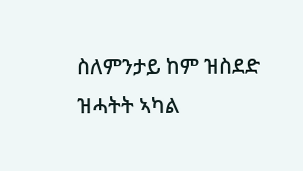ስለምንታይ ከም ዝስደድ ዝሓትት ኣካል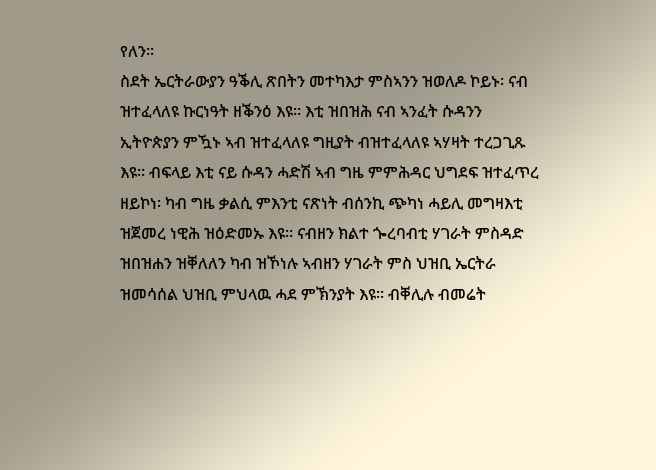የለን።
ስደት ኤርትራውያን ዓቕሊ ጽበትን መተካእታ ምስኣንን ዝወለዶ ኮይኑ፡ ናብ ዝተፈላለዩ ኩርነዓት ዘቕንዕ እዩ። እቲ ዝበዝሕ ናብ ኣንፈት ሱዳንን ኢትዮጵያን ምዃኑ ኣብ ዝተፈላለዩ ግዚያት ብዝተፈላለዩ ኣሃዛት ተረጋጊጹ እዩ። ብፍላይ እቲ ናይ ሱዳን ሓድሽ ኣብ ግዜ ምምሕዳር ህግደፍ ዝተፈጥረ ዘይኮነ፡ ካብ ግዜ ቃልሲ ምእንቲ ናጽነት ብሰንኪ ጭካነ ሓይሊ መግዛእቲ ዝጀመረ ነዊሕ ዝዕድመኡ እዩ። ናብዘን ክልተ ጐረባብቲ ሃገራት ምስዳድ ዝበዝሐን ዝቐለለን ካብ ዝኾነሉ ኣብዘን ሃገራት ምስ ህዝቢ ኤርትራ ዝመሳሰል ህዝቢ ምህላዉ ሓደ ምኽንያት እዩ። ብቐሊሉ ብመሬት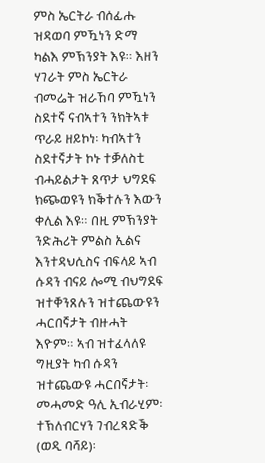ምስ ኤርትራ ብሰፊሑ ዝዳወባ ምዃነን ድማ ካልእ ምኽንያት እዩ። እዘን ሃገራት ምስ ኤርትራ ብመሬት ዝራኸባ ምዃነን ስደተኛ ናብኣተን ንክትኣቱ ጥራይ ዘይኮነ፡ ካብኣተን ስደተኛታት ኮኑ ተቓለስቲ ብሓይልታት ጸጥታ ህግደፍ ክጭወዩን ክቕተሉን እውን ቀሊል እዩ። በዚ ምኽንያት ንድሕሪት ምልስ ኢልና እንተዳህሲስና ብፍላይ ኣብ ሱዳን ብናይ ሎሚ ብህግደፍ ዝተቐንጸሉን ዝተጨውዩን ሓርበኛታት ብዙሓት እዮም። ኣብ ዝተፈላለዩ ግዚያት ካብ ሱዳን ዝተጨውዩ ሓርበኛታት፡ መሓመድ ዓሊ ኢብራሂም፡ ተኽለብርሃን ገብረጻድቕ (ወዲ ባሻይ)፡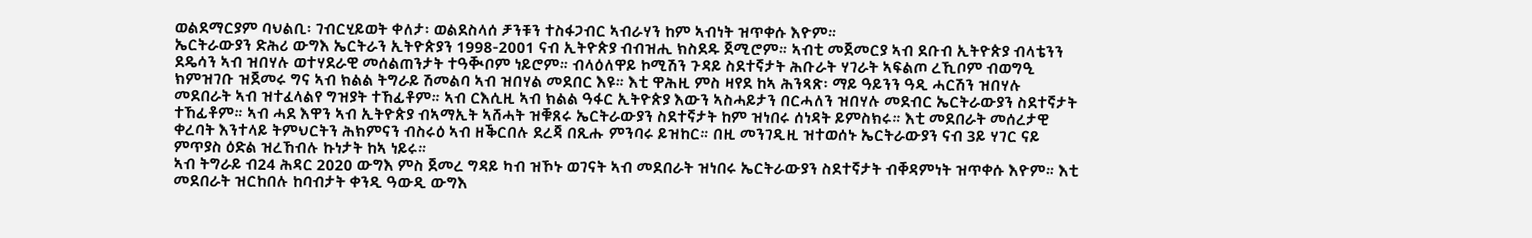ወልደማርያም ባህልቢ፡ ገብርሂይወት ቀለታ፡ ወልደስላሰ ቻንቹን ተስፋጋብር ኣብራሃን ከም ኣብነት ዝጥቀሱ እዮም።
ኤርትራውያን ድሕሪ ውግእ ኤርትራን ኢትዮጵያን 1998-2001 ናብ ኢትዮጵያ ብብዝሒ ክስደዱ ጀሚሮም። ኣብቲ መጀመርያ ኣብ ደቡብ ኢትዮጵያ ብላቴንን ደዴሳን ኣብ ዝበሃሉ ወተሃደራዊ መሰልጠንታት ተዓቚቦም ነይሮም። ብላዕለዋይ ኮሚሽን ጉዳይ ስደተኛታት ሕቡራት ሃገራት ኣፍልጦ ረኺቦም ብወግዒ ክምዝገቡ ዝጀመሩ ግና ኣብ ክልል ትግራይ ሽመልባ ኣብ ዝበሃል መደበር እዩ። እቲ ዋሕዚ ምስ ዛየደ ከኣ ሕንጻጽ፡ ማይ ዓይንን ዓዲ ሓርሽን ዝበሃሉ መደበራት ኣብ ዝተፈላልየ ግዝያት ተኸፊቶም። ኣብ ርእሲዚ ኣብ ክልል ዓፋር ኢትዮጵያ እውን ኣስሓይታን በርሓለን ዝበሃሉ መደብር ኤርትራውያን ስደተኛታት ተኸፊቶም። ኣብ ሓደ እዋን ኣብ ኢትዮጵያ ብኣማኢት ኣሸሓት ዝቑጸሩ ኤርትራውያን ስደተኛታት ከም ዝነበሩ ሰነዳት ይምስክሩ። እቲ መደበራት መሰረታዊ ቀረባት እንተላይ ትምህርትን ሕክምናን ብስሩዕ ኣብ ዘቕርበሉ ደረጃ በጺሑ ምንባሩ ይዝከር። በዚ መንገዲዚ ዝተወሰኑ ኤርትራውያን ናብ 3ይ ሃገር ናይ ምጥያስ ዕድል ዝረኸብሉ ኩነታት ከኣ ነይሩ።
ኣብ ትግራይ ብ24 ሕዳር 2020 ውግእ ምስ ጀመረ ግዳይ ካብ ዝኾኑ ወገናት ኣብ መደበራት ዝነበሩ ኤርትራውያን ስደተኛታት ብቐዳምነት ዝጥቀሱ እዮም። እቲ መደበራት ዝርከበሉ ከባብታት ቀንዲ ዓውዲ ውግእ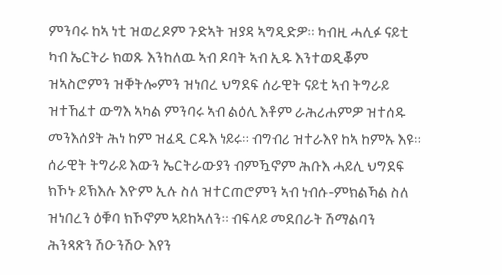ምንባሩ ከኣ ነቲ ዝወረዶም ጉድኣት ዝያዳ ኣግዲድዎ። ካብዚ ሓሊፉ ናይቲ ካብ ኤርትራ ክወጹ እንከለዉ ኣብ ዶባት ኣብ ኢዱ እንተወዲቖም ዝኣስሮምን ዝቐትሎምን ዝነበረ ህግደፍ ሰራዊት ናይቲ ኣብ ትግራይ ዝተኸፈተ ውግእ ኣካል ምንባሩ ኣብ ልዕሊ እቶም ራሕሪሐምዎ ዝተሰዱ መንእሰያት ሕነ ከም ዝፈዲ ርዱእ ነይሩ። ብግብሪ ዝተራእየ ከኣ ከምኡ እዩ። ሰራዊት ትግራይ እውን ኤርትራውያን ብምዃኖም ሕቡእ ሓይሊ ህግደፍ ክኾኑ ይኽእሉ እዮም ኢሉ ስለ ዝተርጠሮምን ኣብ ነብሱ-ምክልኻል ስለ ዝነበረን ዕቑባ ክኾኖም ኣይከኣለን። ብፍላይ መደበራት ሽማልባን ሕንጻጽን ሽዑንሽዑ እየን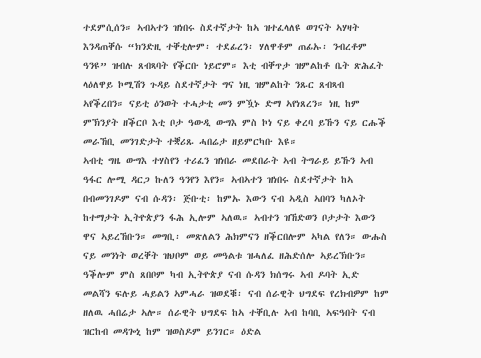ተደምሲሰን። ኣብኣተን ዝነበሩ ስደተኛታት ከኣ ዝተፈላለዩ ወገናት ኣሃዛት እንዳጠቐሱ “ክንድዚ ተቐቲሎም፡ ተደፊረን፡ ሃለዋቶም ጠፊኡ፡ ንብረቶም ዓንዩ” ዝብሉ ጸብጻባት የቕርቡ ነይሮም። እቲ ብቐጥታ ዝምልከቶ ቤት ጽሕፈት ላዕለዋይ ኮሚሽን ጉዳይ ስደተኛታት ግና ነዚ ዝምልከት ንጹር ጸብጻብ ኣየቕረበን። ናይቲ ዕንወት ተሓታቲ መን ምዃኑ ድማ ኣየነጸረን። ነዚ ከም ምኽንያት ዘቕርቦ እቲ ቦታ ዓውዲ ውግእ ምስ ኮነ ናይ ቀረባ ይኹን ናይ ርሑቕ መራኸቢ መንገድታት ተቛሪጹ ሓበሬታ ዘይምርካቡ እዩ።
ኣብቲ ግዜ ውግእ ተሃስየን ተሪፈን ዝነበራ መደበራት ኣብ ትግራይ ይኹን ኣብ ዓፋር ሎሚ ዳርጋ ኩለን ዓንየን እየን። ኣብኣተን ዝነበሩ ስደተኛታት ከኣ በብመንገዶም ናብ ሱዳን፡ ጅቡቲ፡ ከምኡ እውን ናብ ኣዲስ ኣበባን ካለኦት ከተማታት ኢትዮጵያን ፋሕ ኢሎም ኣለዉ። ኣብተን ዝኸድወን ቦታታት እውን ዋና ኣይረኸቡን። መግቢ፡ መጽለልን ሕክምናን ዘቕርበሎም ኣካል የለን። ውሑስ ናይ መንነት ወረቐት ዝህቦም ወይ መዓልቱ ዝሓለፈ ዘሕድሰሎ ኣይረኽቡን። ዓቕሎም ምስ ጸበቦም ካብ ኢትዮጵያ ናብ ሱዳን ክሰግሩ ኣብ ዶባት ኢድ መልሻን ፍሉይ ሓይልን ኣምሓራ ዝወደቑ፡ ናብ ሰራዊት ህግደፍ የረክብዎም ከም ዘለዉ ሓበሬታ ኣሎ። ሰራዊት ህግደፍ ከኣ ተቐቢሉ ኣብ ከባቢ ኣፍዓበት ናብ ዝርከብ መዳጐኒ ከም ዝወስዶም ይንገር። ዕድል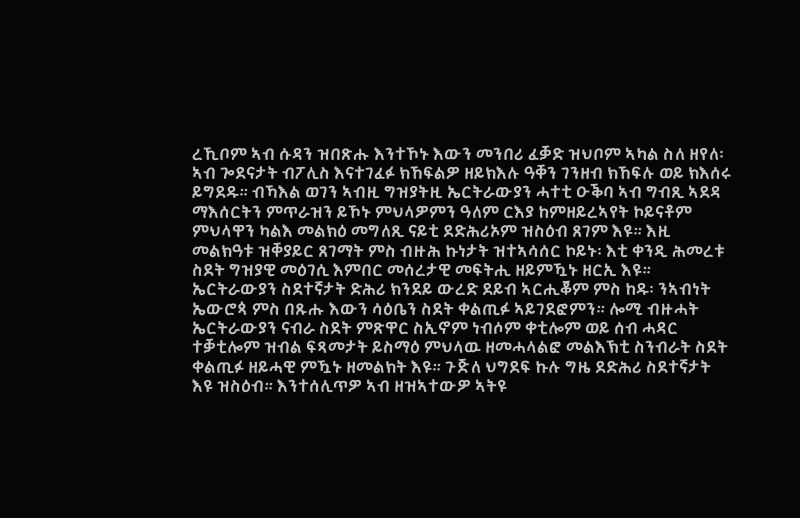ረኺቦም ኣብ ሱዳን ዝበጽሑ እንተኾኑ እውን መንበሪ ፈቓድ ዝህቦም ኣካል ስለ ዘየለ፡ ኣብ ጐደናታት ብፖሊስ እናተገፈፉ ክኸፍልዎ ዘይክእሉ ዓቐን ገንዘብ ክኸፍሉ ወይ ክእሰሩ ይግደዱ። ብኻእል ወገን ኣብዚ ግዝያትዚ ኤርትራውያን ሓተቲ ዑቕባ ኣብ ግብጺ ኣደዳ ማእሰርትን ምጥራዝን ይኾኑ ምህላዎምን ዓለም ርእያ ከምዘይረኣየት ኮይናቶም ምህላዋን ካልእ መልክዕ መግለጺ ናይቲ ደድሕሪኦም ዝስዕብ ጸገም እዩ። እዚ መልክዓቱ ዝቐያይር ጸገማት ምስ ብዙሕ ኩነታት ዝተኣሳሰር ኮይኑ፡ እቲ ቀንዲ ሕመረቱ ስደት ግዝያዊ መዕገሲ እምበር መሰረታዊ መፍትሒ ዘይምዃኑ ዘርኢ እዩ።
ኤርትራውያን ስደተኛታት ድሕሪ ክንደይ ውረድ ደይብ ኣርሒቖም ምስ ከዱ፡ ንኣብነት ኤውሮጳ ምስ በጹሑ እውን ሳዕቤን ስደት ቀልጢፉ ኣይገደፎምን። ሎሚ ብዙሓት ኤርትራውያን ናብራ ስደት ምጽዋር ስኢኖም ነብሶም ቀቲሎም ወይ ሰብ ሓዳር ተቓቲሎም ዝብል ፍጻመታት ይስማዕ ምህላዉ ዘመሓላልፎ መልእኽቲ ስንብራት ስደት ቀልጢፉ ዘይሓዊ ምዃኑ ዘመልክት እዩ። ጉጅለ ህግደፍ ኩሉ ግዜ ደድሕሪ ስደተኛታት እዩ ዝስዕብ። እንተሰሊጥዎ ኣብ ዘዝኣተውዎ ኣትዩ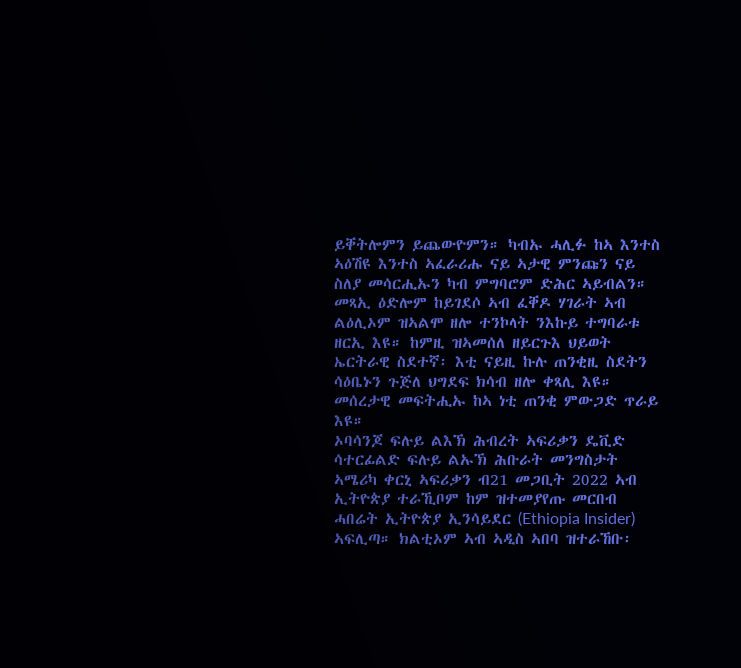ይቐትሎምን ይጨውዮምን። ካብኡ ሓሊፉ ከኣ እንተስ ኣዕሽዩ እንተስ ኣፈራሪሑ ናይ ኣታዊ ምንጩን ናይ ስለያ መሳርሒኡን ካብ ምግባሮም ድሕር ኣይብልን። መጻኢ ዕድሎም ከይገደሶ ኣብ ፈቐዶ ሃገራት ኣብ ልዕሊኦም ዝኣልሞ ዘሎ ተንኮላት ንእኩይ ተግባራቱ ዘርኢ እዩ። ከምዚ ዝኣመሰለ ዘይርጉእ ህይወት ኤርትራዊ ስደተኛ፡ እቲ ናይዚ ኩሉ ጠንቂዚ ስደትን ሳዕቤኑን ጉጅለ ህግደፍ ክሳብ ዘሎ ቀጻሊ እዩ። መሰረታዊ መፍትሒኡ ከኣ ነቲ ጠንቂ ምውጋድ ጥራይ እዩ።
ኦባሳንጆ ፍሉይ ልእኽ ሕብረት ኣፍሪቃን ዴቪድ ሳተርፊልድ ፍሉይ ልኡኽ ሕቡራት መንግስታት ኣሜሪካ ቀርኒ ኣፍሪቃን ብ21 መጋቢት 2022 ኣብ ኢትዮጵያ ተራኺቦም ከም ዝተመያየጡ መርበብ ሓበሬት ኢትዮጵያ ኢንሳይደር (Ethiopia Insider) ኣፍሊጣ። ክልቲኦም ኣብ ኣዲስ ኣበባ ዝተራኸቡ፡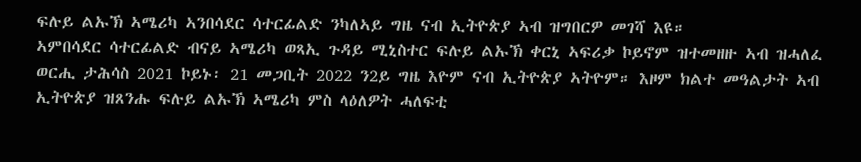ፍሉይ ልኡኽ ኣሜሪካ ኣንበሳደር ሳተርፊልድ ንካለኣይ ግዜ ናብ ኢትዮጵያ ኣብ ዝግበርዎ መገሻ እዩ።
ኣምበሳደር ሳተርፊልድ ብናይ ኣሜሪካ ወጻኢ ጉዳይ ሚኒስተር ፍሉይ ልኡኽ ቀርኒ ኣፍሪቃ ኮይኖም ዝተመዘዙ ኣብ ዝሓለፈ ወርሒ ታሕሳስ 2021 ኮይኑ፡ 21 መጋቢት 2022 ን2ይ ግዜ እዮም ናብ ኢትዮጵያ ኣትዮም። እዞም ክልተ መዓልታት ኣብ ኢትዮጵያ ዝጸንሑ ፍሉይ ልኡኽ ኣሜሪካ ምስ ላዕለዎት ሓለፍቲ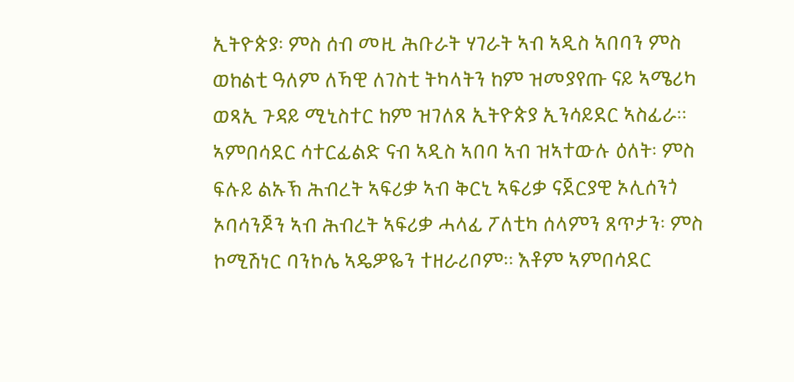ኢትዮጵያ፡ ምስ ሰብ መዚ ሕቡራት ሃገራት ኣብ ኣዲስ ኣበባን ምስ ወከልቲ ዓለም ለኻዊ ለገስቲ ትካላትን ከም ዝመያየጡ ናይ ኣሜሪካ ወጻኢ ጉዳይ ሚኒስተር ከም ዝገለጸ ኢትዮጵያ ኢንሳይደር ኣስፊራ።
ኣምበሳደር ሳተርፊልድ ናብ ኣዲስ ኣበባ ኣብ ዝኣተውሉ ዕለት፡ ምስ ፍሉይ ልኡኽ ሕብረት ኣፍሪቃ ኣብ ቅርኒ ኣፍሪቃ ናጀርያዊ ኦሊሰንጎ ኦባሳንጆን ኣብ ሕብረት ኣፍሪቃ ሓላፊ ፖለቲካ ሰላምን ጸጥታን፡ ምስ ኮሚሽነር ባንኮሌ ኣዴዎዬን ተዘራሪቦም። እቶም ኣምበሳደር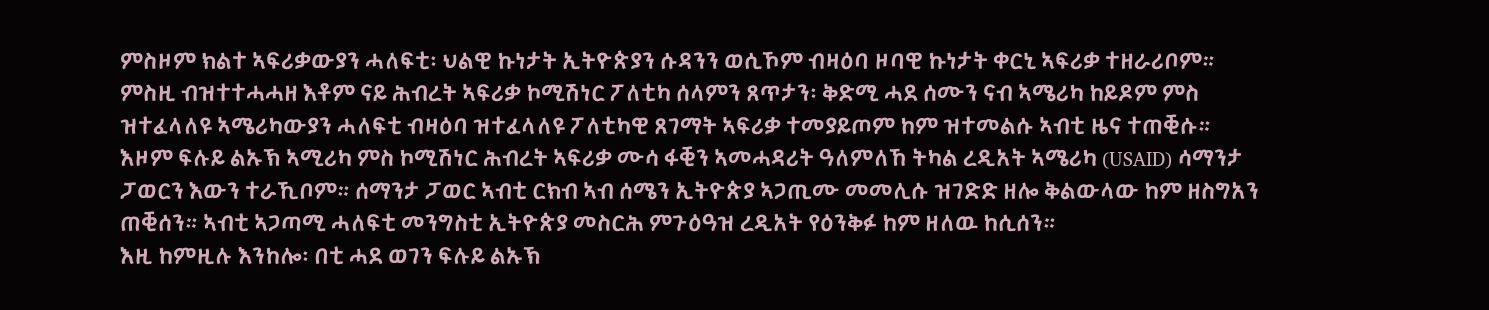ምስዞም ክልተ ኣፍሪቃውያን ሓለፍቲ፡ ህልዊ ኩነታት ኢትዮጵያን ሱዳንን ወሲኾም ብዛዕባ ዞባዊ ኩነታት ቀርኒ ኣፍሪቃ ተዘራሪቦም። ምስዚ ብዝተተሓሓዘ እቶም ናይ ሕብረት ኣፍሪቃ ኮሚሽነር ፖለቲካ ሰላምን ጸጥታን፡ ቅድሚ ሓደ ሰሙን ናብ ኣሜሪካ ከይዶም ምስ ዝተፈላለዩ ኣሜሪካውያን ሓለፍቲ ብዛዕባ ዝተፈላለዩ ፖለቲካዊ ጸገማት ኣፍሪቃ ተመያይጦም ከም ዝተመልሱ ኣብቲ ዜና ተጠቒሱ።
እዞም ፍሉይ ልኡኽ ኣሚሪካ ምስ ኮሚሽነር ሕብረት ኣፍሪቃ ሙሳ ፋቒን ኣመሓዳሪት ዓለምለኸ ትካል ረዲአት ኣሜሪካ (USAID) ሳማንታ ፓወርን እውን ተራኺቦም። ሰማንታ ፓወር ኣብቲ ርክብ ኣብ ሰሜን ኢትዮጵያ ኣጋጢሙ መመሊሱ ዝገድድ ዘሎ ቅልውላው ከም ዘስግአን ጠቒሰን። ኣብቲ ኣጋጣሚ ሓለፍቲ መንግስቲ ኢትዮጵያ መስርሕ ምጉዕዓዝ ረዲአት የዕንቅፉ ከም ዘለዉ ከሲሰን።
እዚ ከምዚሉ እንከሎ፡ በቲ ሓደ ወገን ፍሉይ ልኡኽ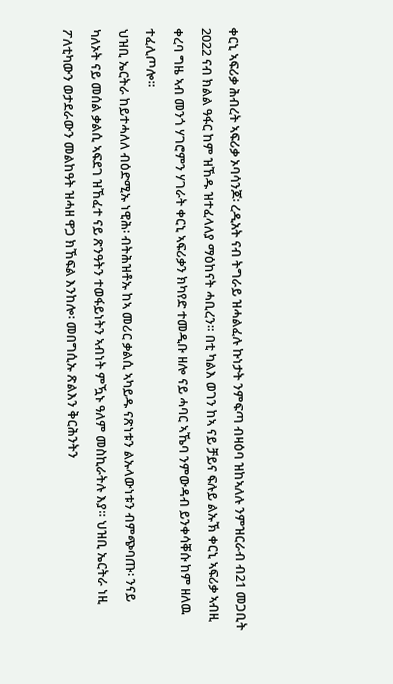ቀርኒ ኣፍሪቃ ሕብረት ኣፍሪቃ ኦባሳንጆ፡ ረዲአት ናብ ትግራይ ዝሓልፈሉ ኩነታት ንምፍጣ ብዛዕባ ዝከኣለሉ ንምዝርራብ ብ21 መጋቢት 2022 ናብ ክልል ዓፋር ከም ዝኸዱ ዝተፈላለያ ማዕከናት ሓቢረን። በቲ ካልእ ወገን ከኣ ናይ ቻይና ፍሉይ ልኡኽ ቀርኒ ኣፍሪቃ ኣብዚ ቀረባ ግዜ ኣብ መንጎ ሃገሮምን ሃገራት ቀርኒ ኣፍሪቃን ክካየድ ተመዲቡ ዘሎ ናይ ሓባር ኣኼባ ንምውዳብ ይንቀሳቐሱ ከም ዘለዉ ተፈሊጦሎ።
ህዝቢ ኤርትራ ከይተሓለለ ብዕድሚኡ ነዊሕ፡ ብትሕዝቶኡ ከኣ መሪር ቃልሲ ኣካይዱ ናጽነቱን ልኡላውነቱን ብምጭባጡ፡ ንናይ ካለኦት ናይ መሰል ቃልሲ ኣፍደገ ዝኸፈተ ናይ ጽንዓትን ተወፋይነትን ኣብነት ምዃኑ ዓለም መስኪራትሉ እያ። ህዝቢ ኤርትራ ነዚ ፖለቲካውን ወታደራውን መልከዓት ዝሓዘ ዋጋ ክኸፍል እንከሎ፡ መበግሲኡ ጽልእን ቅርሕንትን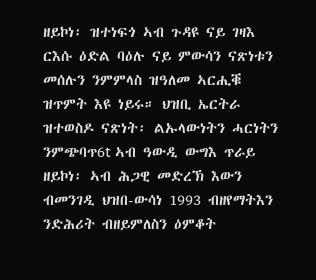ዘይኮነ፡ ዝተነፍጎ ኣብ ጉዳዩ ናይ ገዛእ ርእሱ ዕድል ባዕሉ ናይ ምውሳን ናጽነቱን መሰሉን ንምምላስ ዝዓለመ ኣርሒቑ ዝጥምት እዩ ነይሩ። ህዝቢ ኤርትራ ዝተወስዶ ናጽነት፡ ልኡላውነትን ሓርነትን ንምጭባጥ6t ኣብ ዓውዲ ውግእ ጥራይ ዘይኮነ፡ ኣብ ሕጋዊ መድረኽ እውን ብመንገዲ ህዝበ-ውሳነ 1993 ብዘየማትእን ንድሕሪት ብዘይምለስን ዕምቆት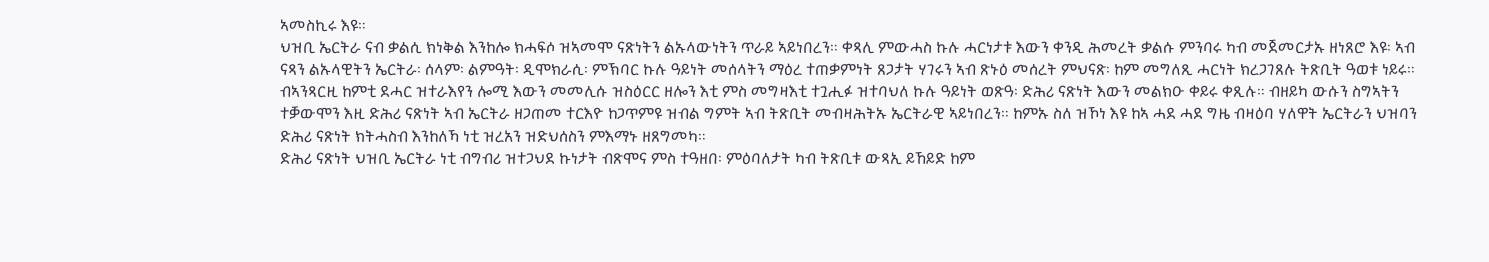ኣመስኪሩ እዩ።
ህዝቢ ኤርትራ ናብ ቃልሲ ክነቅል እንከሎ ክሓፍሶ ዝኣመሞ ናጽነትን ልኡላውነትን ጥራይ ኣይነበረን። ቀጻሊ ምውሓስ ኩሉ ሓርነታቱ እውን ቀንዲ ሕመረት ቃልሱ ምንባሩ ካብ መጀመርታኡ ዘነጸሮ እዩ፡ ኣብ ናጻን ልኡላዊትን ኤርትራ፡ ሰላም፡ ልምዓት፡ ዲሞክራሲ፡ ምኽባር ኩሉ ዓይነት መሰላትን ማዕረ ተጠቃምነት ጸጋታት ሃገሩን ኣብ ጽኑዕ መሰረት ምህናጽ፡ ከም መግለጺ ሓርነት ክረጋገጸሉ ትጽቢት ዓወቱ ነይሩ። ብኣንጻርዚ ከምቲ ደሓር ዝተራእየን ሎሚ እውን መመሊሱ ዝስዕርር ዘሎን እቲ ምስ መግዛእቲ ተጓሒፉ ዝተባህለ ኩሉ ዓይነት ወጽዓ፡ ድሕሪ ናጽነት እውን መልክዑ ቀይሩ ቀጺሉ። ብዘይካ ውሱን ስግኣትን ተቓውሞን እዚ ድሕሪ ናጽነት ኣብ ኤርትራ ዘጋጠመ ተርእዮ ከጋጥምዩ ዝብል ግምት ኣብ ትጽቢት መብዛሕትኡ ኤርትራዊ ኣይነበረን። ከምኡ ስለ ዝኾነ እዩ ከኣ ሓደ ሓደ ግዜ ብዛዕባ ሃለዋት ኤርትራን ህዝባን ድሕሪ ናጽነት ክትሓስብ እንከለኻ ነቲ ዝረአን ዝድህሰስን ምእማኑ ዘጸግመካ።
ድሕሪ ናጽነት ህዝቢ ኤርትራ ነቲ ብግብሪ ዝተጋህደ ኩነታት ብጽሞና ምስ ተዓዘበ፡ ምዕባለታት ካብ ትጽቢቱ ውጻኢ ይኸይድ ከም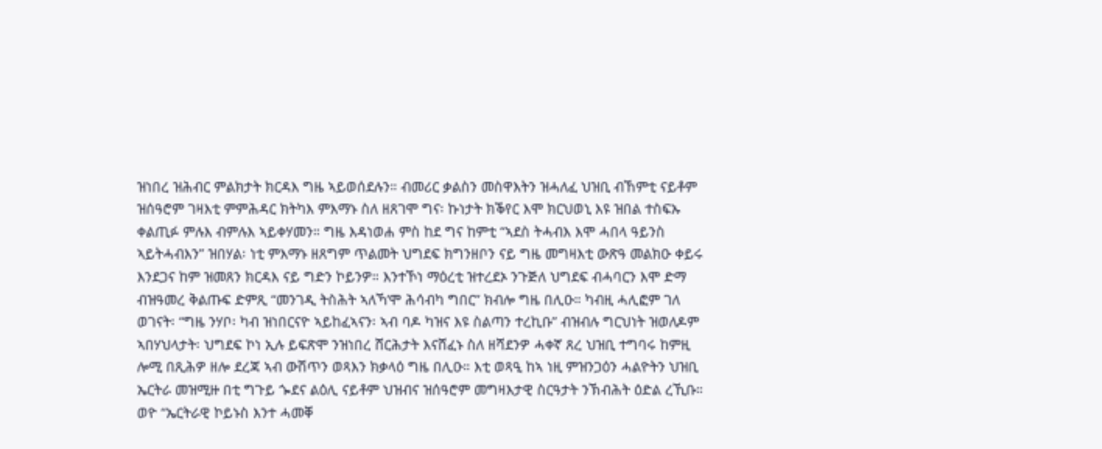ዝነበረ ዝሕብር ምልክታት ክርዳእ ግዜ ኣይወሰደሉን። ብመሪር ቃልስን መስዋእትን ዝሓለፈ ህዝቢ ብኸምቲ ናይቶም ዝሰዓሮም ገዛእቲ ምምሕዳር ክትካእ ምእማኑ ስለ ዘጸገሞ ግና፡ ኩነታት ክቕየር እሞ ክርህወኒ እዩ ዝበል ተስፍኡ ቀልጢፉ ምሉእ ብምሉእ ኣይቀሃመን። ግዜ እዳነወሐ ምስ ከደ ግና ከምቲ “ኣደስ ትሓብእ እሞ ሓበላ ዓይንስ ኣይትሓብእን” ዝበሃል፡ ነቲ ምእማኑ ዘጸግም ጥልመት ህግደፍ ክግንዘቦን ናይ ግዜ መግዛእቲ ውጽዓ መልክዑ ቀይሩ እንደጋና ከም ዝመጸን ክርዳእ ናይ ግድን ኮይንዎ። እንተኾነ ማዕረቲ ዝተረደኦ ንጉጅለ ህግደፍ ብሓባርን እሞ ድማ ብዝዓመረ ቅልጡፍ ድምጺ “መንገዲ ትስሕት ኣለኻ’ሞ ሕሳብካ ግበር” ክብሎ ግዜ በሊዑ። ካብዚ ሓሊፎም ገለ ወገናት፡ “ግዜ ንሃቦ፡ ካብ ዝነበርናዮ ኣይከፈኣናን፡ ኣብ ባዶ ካዝና እዩ ስልጣን ተረኪቡ” ብዝብሉ ግርህነት ዝወለዶም ኣበሃህላታት፡ ህግደፍ ኮነ ኢሉ ይፍጽሞ ንዝነበረ ሸርሕታት እናሸፈኑ ስለ ዘሻደንዎ ሓቀኛ ጸረ ህዝቢ ተግባሩ ከምዚ ሎሚ በጺሕዎ ዘሎ ደረጃ ኣብ ውሽጥን ወጻእን ክቃላዕ ግዜ በሊዑ። እቲ ወጻዒ ከኣ ነዚ ምዝንጋዕን ሓልዮትን ህዝቢ ኤርትራ መዝሚዙ በቲ ግጉይ ጐደና ልዕሊ ናይቶም ህዝብና ዝሰዓሮም መግዛእታዊ ስርዓታት ንኽብሕት ዕድል ረኺቡ። ወዮ “ኤርትራዊ ኮይኑስ እንተ ሓመቐ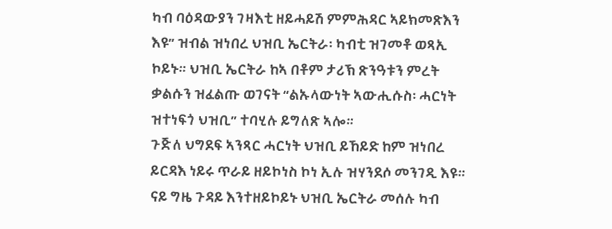ካብ ባዕዳውያን ገዛእቲ ዘይሓይሽ ምምሕዳር ኣይክመጽእን እዩ” ዝብል ዝነበረ ህዝቢ ኤርትራ፡ ካብቲ ዝገመቶ ወጻኢ ኮይኑ። ህዝቢ ኤርትራ ከኣ በቶም ታሪኽ ጽንዓቱን ምረት ቃልሱን ዝፈልጡ ወገናት “ልኡላውነት ኣውሒሱስ፡ ሓርነት ዝተነፍጎ ህዝቢ” ተባሂሉ ይግለጽ ኣሎ።
ጉጅለ ህግደፍ ኣንጻር ሓርነት ህዝቢ ይኸይድ ከም ዝነበረ ይርዳእ ነይሩ ጥራይ ዘይኮነስ ኮነ ኢሉ ዝሃንደሶ መንገዲ እዩ። ናይ ግዜ ጉዳይ እንተዘይኮይኑ ህዝቢ ኤርትራ መሰሉ ካብ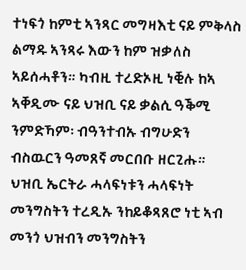ተነፍጎ ከምቲ ኣንጻር መግዛእቲ ናይ ምቅላስ ልማዱ ኣንጻሩ እውን ከም ዝቃለስ ኣይሰሓቶን። ካብዚ ተረድኦዚ ነቒሉ ከኣ ኣቐዲሙ ናይ ህዝቢ ናይ ቃልሲ ዓቕሚ ንምድኻም፡ ብዓንተብኡ ብግሁድን ብስዉርን ዓመጸኛ መርበቡ ዘርጊሑ። ህዝቢ ኤርትራ ሓላፍነቱን ሓላፍነት መንግስትን ተረዲኡ ንከይቆጻጸሮ ነቲ ኣብ መንጎ ህዝብን መንግስትን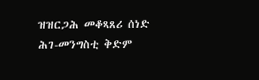ዝዝርጋሕ መቆጻጸሪ ሰነድ ሕገ-መንግስቲ ቅድም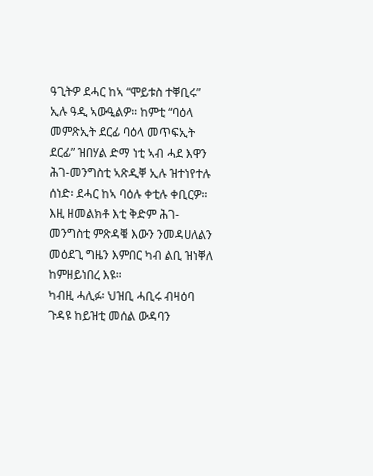ዓጊትዎ ደሓር ከኣ “ሞይቱስ ተቐቢሩ” ኢሉ ዓዲ ኣውዒልዎ። ከምቲ “ባዕላ መምጽኢት ደርፊ ባዕላ መጥፍኢት ደርፊ” ዝበሃል ድማ ነቲ ኣብ ሓደ እዋን ሕገ-መንግስቲ ኣጽዲቐ ኢሉ ዝተነየተሉ ሰነድ፡ ደሓር ከኣ ባዕሉ ቀቲሉ ቀቢርዎ። እዚ ዘመልክቶ እቲ ቅድም ሕገ-መንግስቲ ምጽዳቑ እውን ንመዳሀለልን መዕደጊ ግዜን እምበር ካብ ልቢ ዝነቐለ ከምዘይነበረ እዩ።
ካብዚ ሓሊፉ፡ ህዝቢ ሓቢሩ ብዛዕባ ጉዳዩ ከይዝቲ መሰል ውዳባን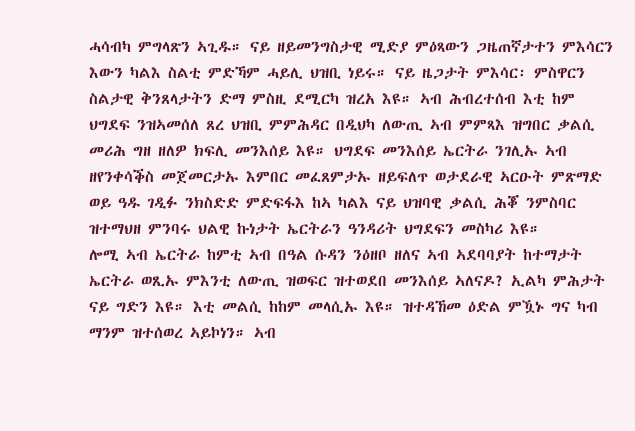ሓሳብካ ምግላጽን ኣጊዱ። ናይ ዘይመንግስታዊ ሚድያ ምዕጻውን ጋዜጠኛታተን ምእሳርን እውን ካልእ ስልቲ ምድኻም ሓይሊ ህዝቢ ነይሩ። ናይ ዜጋታት ምእሳር፡ ምስዋርን ስልታዊ ቅንጸላታትን ድማ ምስዚ ደሚርካ ዝረአ እዩ። ኣብ ሕብረተሰብ እቲ ከም ህግደፍ ንዝኣመሰለ ጸረ ህዝቢ ምምሕዳር በዲህካ ለውጢ ኣብ ምምጻእ ዝግበር ቃልሲ መሪሕ ግዘ ዘለዎ ክፍሊ መንእሰይ እዩ። ህግደፍ መንእሰይ ኤርትራ ንገሊኡ ኣብ ዘየንቀሳቕስ መጀመርታኡ እምበር መፈጸምታኡ ዘይፍለጥ ወታደራዊ ኣርዑት ምጽማድ ወይ ዓዱ ገዲፉ ንክስድድ ምድፍፋእ ከኣ ካልእ ናይ ህዝባዊ ቃልሲ ሕቖ ንምስባር ዝተማህዘ ምንባሩ ህልዊ ኩነታት ኤርትራን ዓንዳሪት ህግደፍን መስካሪ እዩ።
ሎሚ ኣብ ኤርትራ ከምቲ ኣብ በዓል ሱዳን ንዕዘቦ ዘለና ኣብ ኣደባባያት ከተማታት ኤርትራ ወጺኡ ምእንቲ ለውጢ ዝወፍር ዝተወደበ መንእሰይ ኣለናዶ? ኢልካ ምሕታት ናይ ግድን እዩ። እቲ መልሲ ከከም መላሲኡ እዩ። ዝተዳኸመ ዕድል ምዃኑ ግና ካብ ማንም ዝተሰወረ ኣይኮነን። ኣብ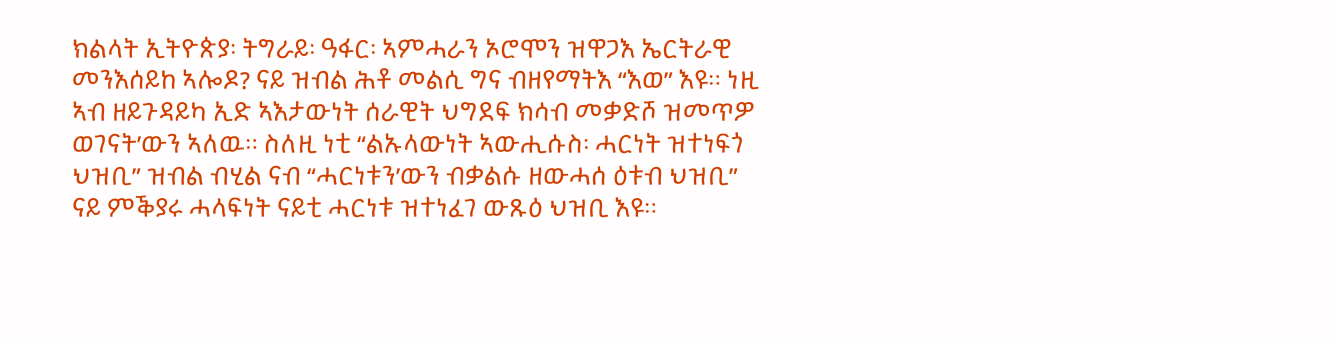ክልላት ኢትዮጵያ፡ ትግራይ፡ ዓፋር፡ ኣምሓራን ኦሮሞን ዝዋጋእ ኤርትራዊ መንእሰይከ ኣሎዶ? ናይ ዝብል ሕቶ መልሲ ግና ብዘየማትእ “እወ” እዩ። ነዚ ኣብ ዘይጉዳይካ ኢድ ኣእታውነት ሰራዊት ህግደፍ ክሳብ መቃድሾ ዝመጥዎ ወገናት’ውን ኣለዉ። ስለዚ ነቲ “ልኡላውነት ኣውሒሱስ፡ ሓርነት ዝተነፍጎ ህዝቢ” ዝብል ብሂል ናብ “ሓርነቱን’ውን ብቃልሱ ዘውሓሰ ዕቱብ ህዝቢ” ናይ ምቕያሩ ሓላፍነት ናይቲ ሓርነቱ ዝተነፈገ ውጹዕ ህዝቢ እዩ።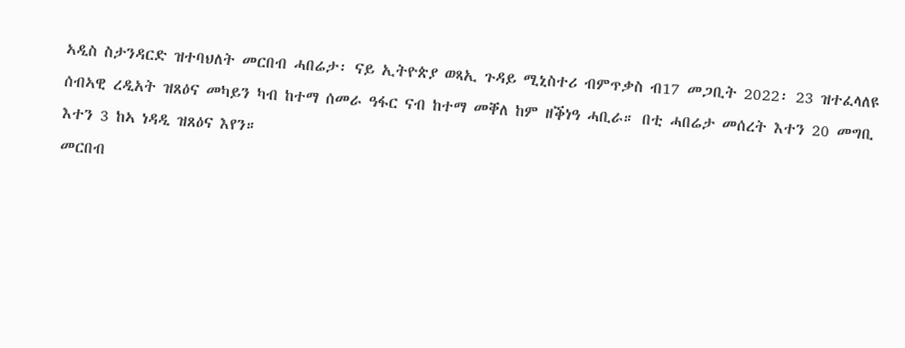ኣዲስ ስታንዳርድ ዝተባህለት መርበብ ሓበሬታ፡ ናይ ኢትዮጵያ ወጻኢ ጉዳይ ሚኒስተሪ ብምጥቃስ ብ17 መጋቢት 2022፡ 23 ዝተፈላለዩ ሰብኣዊ ረዲአት ዝጸዕና መካይን ካብ ከተማ ሰመራ ዓፋር ናብ ከተማ መቐለ ከም ዘቕነዓ ሓቢራ። በቲ ሓበሬታ መሰረት እተን 20 መግቢ እተን 3 ከኣ ነዳዲ ዝጸዕና እየን።
መርበብ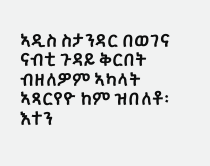ኣዲስ ስታንዳር በወገና ናብቲ ጉዳይ ቅርበት ብዘለዎም ኣካላት ኣጻርየዮ ከም ዝበለቶ፡ እተን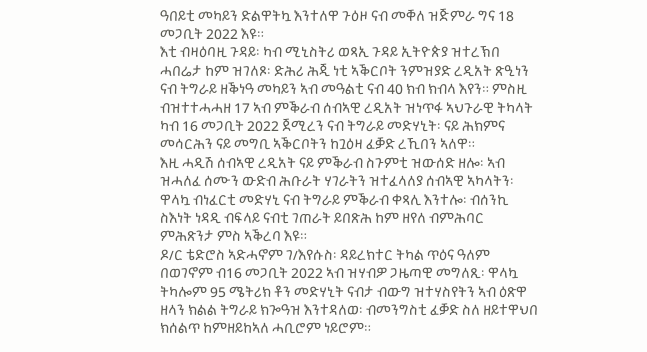ዓበይቲ መካይን ድልዋትኳ እንተለዋ ጉዕዞ ናብ መቐለ ዝጅምራ ግና 18 መጋቢት 2022 እዩ።
እቲ ብዛዕባዚ ጉዳይ፡ ካብ ሚኒስትሪ ወጻኢ ጉዳይ ኢትዮጵያ ዝተረኽበ ሓበሬታ ከም ዝገለጾ፡ ድሕሪ ሕጂ ነቲ ኣቕርቦት ንምዝያድ ረዲአት ጽዒነን ናብ ትግራይ ዘቕነዓ መካይን ኣብ መዓልቲ ናብ 40 ክብ ክብላ እየን። ምስዚ ብዝተተሓሓዘ 17 ኣብ ምቕራብ ሰብኣዊ ረዲአት ዝነጥፋ ኣህጉራዊ ትካላት ካብ 16 መጋቢት 2022 ጀሚረን ናብ ትግራይ መድሃኒት፡ ናይ ሕክምና መሳርሕን ናይ መግቢ ኣቕርቦትን ከጓዕዛ ፈቓድ ረኺበን ኣለዋ።
እዚ ሓዲሽ ሰብኣዊ ረዲአት ናይ ምቕራብ ስጉምቲ ዝውሰድ ዘሎ፡ ኣብ ዝሓለፈ ሰሙን ውድብ ሕቡራት ሃገራትን ዝተፈላለያ ሰብኣዊ ኣካላትን፡ ዋላኳ ብነፈርቲ መድሃኒ ናብ ትግራይ ምቕራብ ቀጻሊ እንተሎ፡ ብሰንኪ ስእነት ነዳዲ ብፍላይ ናብቲ ገጠራት ይበጽሕ ከም ዘየለ ብምሕባር ምሕጽንታ ምስ ኣቕረባ እዩ።
ዶ/ር ቴድሮስ ኣድሓኖም ገ/እየሱስ፡ ዳይረክተር ትካል ጥዕና ዓለም በወገኖም ብ16 መጋቢት 2022 ኣብ ዝሃብዎ ጋዜጣዊ መግለጺ፡ ዋላኳ ትካሎም 95 ሜትሪክ ቶን መድሃኒት ናብታ ብውግ ዝተሃስየትን ኣብ ዕጽዋ ዘላን ክልል ትግራይ ክጐዓዝ እንተዳለወ፡ ብመንግስቲ ፈቓድ ስለ ዘይተዋህበ ክሰልጥ ከምዘይከኣለ ሓቢሮም ነይሮም።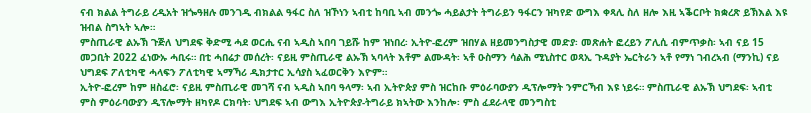ናብ ክልል ትግራይ ረዲአት ዝጐዓዘሉ መንገዲ ብክልል ዓፋር ስለ ዝኾነን ኣብቲ ከባቢ ኣብ መንጐ ሓይልታት ትግራይን ዓፋርን ዝካየድ ውግእ ቀጻሊ ስለ ዘሎ እዚ ኣቕርቦት ክቋረጽ ይኽእል እዩ ዝብል ስግኣት ኣሎ።
ምስጢራዊ ልኡኽ ጉጅለ ህግደፍ ቅድሚ ሓደ ወርሒ ናብ ኣዲስ ኣበባ ገይሹ ከም ዝነበረ፡ ኢትዮ-ፎረም ዝበሃል ዘይመንግስታዊ መድያ፡ መጽሐት ፎረይን ፖሊሲ ብምጥቃስ፡ ኣብ ናይ 15 መጋቢት 2022 ፈነውኡ ሓቢሩ። በቲ ሓበሬታ መሰረት፡ ናይዚ ምስጢራዊ ልኡኽ ኣባላት እቶም ልሙዳት፡ ኣቶ ዑስማን ሳልሕ ሚኒስተር ወጻኢ ጉዳያት ኤርትራን ኣቶ የማነ ገብረኣብ (ማንኪ) ናይ ህግደፍ ፖለቲካዊ ሓላፍን ፖለቲካዊ ኣማኻሪ ዲክታተር ኢሳያስ ኣፈወርቅን እዮም።
ኢትዮ-ፎረም ከም ዘስፈሮ፡ ናይዚ ምስጢራዊ መገሻ ናብ ኣዲስ ኣበባ ዓላማ፡ ኣብ ኢትዮጵያ ምስ ዝርከቡ ምዕራባውያን ዲፕሎማት ንምርኻብ እዩ ነይሩ። ምስጢራዊ ልኡኽ ህግደፍ፡ ኣብቲ ምስ ምዕራባውያን ዲፕሎማት ዘካየዶ ርክባት፡ ህግደፍ ኣብ ውግእ ኢትዮጵያ-ትግራይ ክኣትው እንከሎ፡ ምስ ፈደራላዊ መንግስቲ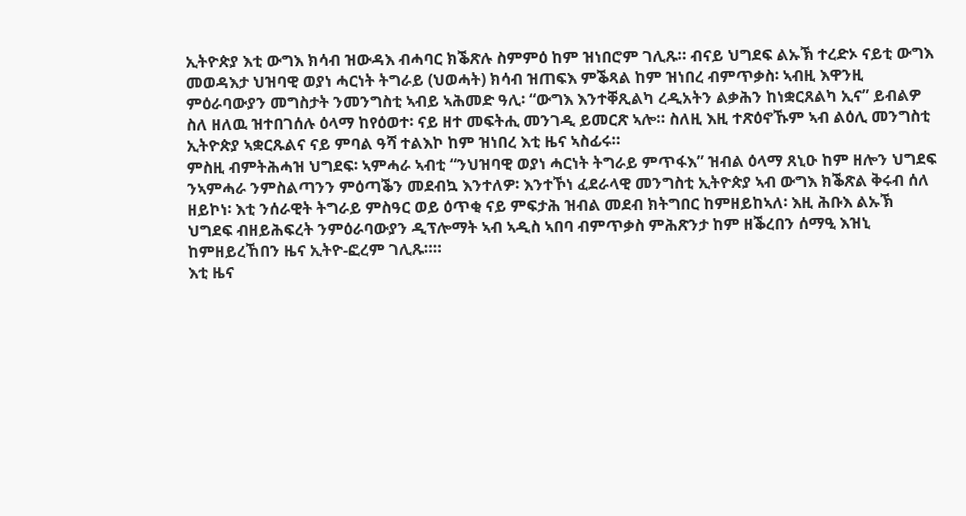ኢትዮጵያ እቲ ውግእ ክሳብ ዝውዳእ ብሓባር ክቕጽሉ ስምምዕ ከም ዝነበሮም ገሊጹ። ብናይ ህግደፍ ልኡኽ ተረድኦ ናይቲ ውግእ መወዳእታ ህዝባዊ ወያነ ሓርነት ትግራይ (ህወሓት) ክሳብ ዝጠፍእ ምቕጻል ከም ዝነበረ ብምጥቃስ፡ ኣብዚ እዋንዚ ምዕራባውያን መግስታት ንመንግስቲ ኣብይ ኣሕመድ ዓሊ፡ “ውግእ እንተቐጺልካ ረዲአትን ልቃሕን ከነቋርጸልካ ኢና” ይብልዎ ስለ ዘለዉ ዝተበገሰሉ ዕላማ ከየዕወተ፡ ናይ ዘተ መፍትሒ መንገዲ ይመርጽ ኣሎ። ስለዚ እዚ ተጽዕኖኹም ኣብ ልዕሊ መንግስቲ ኢትዮጵያ ኣቋርጹልና ናይ ምባል ዓሻ ተልእኮ ከም ዝነበረ እቲ ዜና ኣስፊሩ።
ምስዚ ብምትሕሓዝ ህግደፍ፡ ኣምሓራ ኣብቲ “ንህዝባዊ ወያነ ሓርነት ትግራይ ምጥፋእ” ዝብል ዕላማ ጸኒዑ ከም ዘሎን ህግደፍ ንኣምሓራ ንምስልጣንን ምዕጣቕን መደብኳ እንተለዎ፡ እንተኾነ ፈደራላዊ መንግስቲ ኢትዮጵያ ኣብ ውግእ ክቕጽል ቅሩብ ሰለ ዘይኮነ፡ እቲ ንሰራዊት ትግራይ ምስዓር ወይ ዕጥቂ ናይ ምፍታሕ ዝብል መደብ ክትግበር ከምዘይከኣለ፡ እዚ ሕቡእ ልኡኽ ህግደፍ ብዘይሕፍረት ንምዕራባውያን ዲፕሎማት ኣብ ኣዲስ ኣበባ ብምጥቃስ ምሕጽንታ ከም ዘቕረበን ሰማዒ እዝኒ ከምዘይረኸበን ዜና ኢትዮ-ፎረም ገሊጹ።።
እቲ ዜና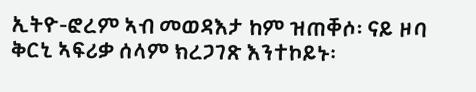ኢትዮ-ፎረም ኣብ መወዳእታ ከም ዝጠቐሶ፡ ናይ ዞባ ቅርኒ ኣፍሪቃ ሰላም ክረጋገጽ እንተኮይኑ፡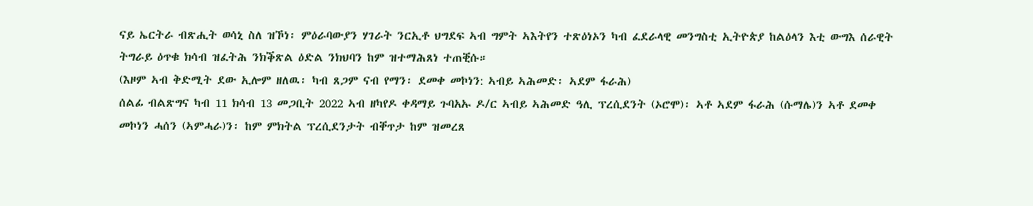ናይ ኤርትራ ብጽሒት ወሳኒ ስለ ዝኾነ፡ ምዕራባውያን ሃገራት ንርኢቶ ህግደፍ ኣብ ግምት ኣእትየን ተጽዕነኦን ካብ ፈደራላዊ መንግስቲ ኢትዮጵያ ከልዕላን እቲ ውግእ ሰራዊት ትግራይ ዕጥቁ ክሳብ ዝፈትሕ ንክቕጽል ዕድል ንክህባን ከም ዝተማሕጸነ ተጠቒሱ።
(እዞም ኣብ ቅድሚት ደው ኢሎም ዘለዉ፡ ካብ ጸጋም ናብ የማን፡ ደመቀ መኮነን: ኣብይ ኣሕመድ፡ ኣደም ፋራሕ)
ሰልፊ ብልጽግና ካብ 11 ክሳብ 13 መጋቢት 2022 ኣብ ዘካየዶ ቀዳማይ ጉባአኡ ዶ/ር ኣብይ ኣሕመድ ዓሊ ፕረሲደንት (ኦሮሞ)፡ ኣቶ ኣደም ፋራሕ (ሱማሌ)ን ኣቶ ደመቀ መኮነን ሓሰን (ኣምሓራ)ን፡ ከም ምክትል ፕረሲደንታት ብቐጥታ ከም ዝመረጸ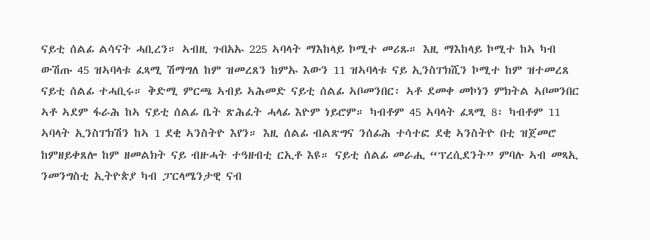ናይቲ ሰልፊ ልሳናት ሓቢረን። ኣብዚ ጉበአኡ 225 ኣባላት ማእከላይ ኮሚተ መሪጹ። እዚ ማእከላይ ኮሚተ ከኣ ካብ ውሽጡ 45 ዝኣባላቱ ፈጻሚ ሽማግለ ከም ዝመረጸን ከምኡ እውን 11 ዝኣባላቱ ናይ ኢንስፐክሺን ኮሚተ ከም ዝተመረጸ ናይቲ ሰልፊ ተሓቢሩ። ቅድሚ ምርጫ ኣብይ ኣሕመድ ናይቲ ሰልፊ ኣቦመንበር፡ ኣቶ ደመቀ መኮነን ምክትል ኣቦመንበር ኣቶ ኣደም ፋራሕ ከኣ ናይቲ ሰልፊ ቤት ጽሕፈት ሓላፊ እዮም ነይሮም። ካብቶም 45 ኣባላት ፈጻሚ 8፡ ካብቶም 11 ኣባላት ኢንስፐክሽን ከኣ 1 ደቂ ኣንስትዮ እየን። እዚ ሰልፊ ብልጽግና ንሰፊሕ ተሳተፎ ደቂ ኣንስትዮ በቲ ዝጀመሮ ከምዘይቀጸሎ ከም ዘመልክት ናይ ብዙሓት ተዓዘብቲ ርኢቶ እዩ። ናይቲ ሰልፊ መራሒ “ፕረሲደንት” ምባሉ ኣብ መጻኢ ንመንግስቲ ኢትዮጵያ ካብ ፓርላሜንታዊ ናብ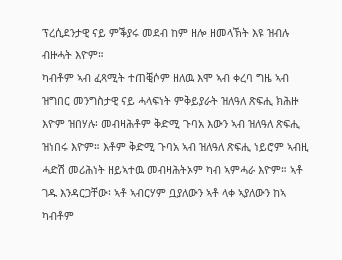ፕረሲደንታዊ ናይ ምቕያሩ መደብ ከም ዘሎ ዘመላኽት እዩ ዝብሉ ብዙሓት እዮም።
ካብቶም ኣብ ፈጻሚት ተጠቒሶም ዘለዉ እሞ ኣብ ቀረባ ግዜ ኣብ ዝግበር መንግስታዊ ናይ ሓላፍነት ምቅይያራት ዝለዓለ ጽፍሒ ክሕዙ እዮም ዝበሃሉ፡ መብዛሕቶም ቅድሚ ጉባአ እውን ኣብ ዝለዓለ ጽፍሒ ዝነበሩ እዮም። እቶም ቅድሚ ጉባአ ኣብ ዝለዓለ ጽፍሒ ነይሮም ኣብዚ ሓድሽ መሪሕነት ዘይኣተዉ መብዛሕትኦም ካብ ኣምሓራ እዮም። ኣቶ ገዱ እንዳርጋቸው፡ ኣቶ ኣብርሃም ቧያለውን ኣቶ ላቀ ኣያለውን ከኣ ካብቶም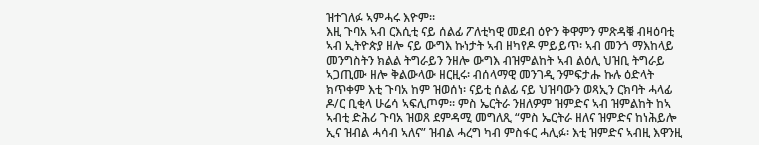ዝተገለፉ ኣምሓሩ እዮም።
እዚ ጉባአ ኣብ ርእሲቲ ናይ ሰልፊ ፖለቲካዊ መደብ ዕዮን ቅዋምን ምጽዳቑ ብዛዕባቲ ኣብ ኢትዮጵያ ዘሎ ናይ ውግእ ኩነታት ኣብ ዘካየዶ ምይይጥ፡ ኣብ መንጎ ማእከላይ መንግስትን ክልል ትግራይን ንዘሎ ውግእ ብዝምልከት ኣብ ልዕሊ ህዝቢ ትግራይ ኣጋጢሙ ዘሎ ቅልውላው ዘርዚሩ፡ ብሰላማዊ መንገዲ ንምፍታሑ ኩሉ ዕድላት ክጥቀም እቲ ጉባአ ከም ዝወሰነ፡ ናይቲ ሰልፊ ናይ ህዝባውን ወጻኢን ርክባት ሓላፊ ዶ/ር ቢቂላ ሁሬሳ ኣፍሊጦም። ምስ ኤርትራ ንዘለዎም ዝምድና ኣብ ዝምልከት ከኣ ኣብቲ ድሕሪ ጉባአ ዝወጸ ደምዳሚ መግለጺ “ምስ ኤርትራ ዘለና ዝምድና ከነሕይሎ ኢና ዝብል ሓሳብ ኣለና” ዝብል ሓረግ ካብ ምስፋር ሓሊፉ፡ እቲ ዝምድና ኣብዚ እዋንዚ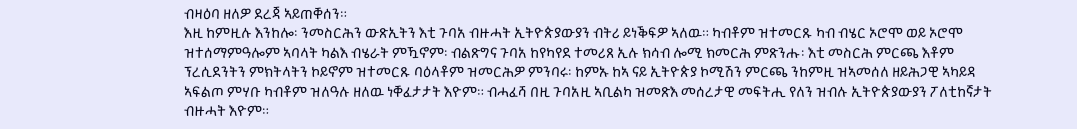ብዛዕባ ዘለዎ ደረጃ ኣይጠቐሰን።
እዚ ከምዚሉ እንከሎ፡ ንመስርሕን ውጽኢትን እቲ ጉባአ ብዙሓት ኢትዮጵያውያን ብትሪ ይነቕፍዎ ኣለዉ። ካብቶም ዝተመርጹ ካብ ብሄር ኦሮሞ ወይ ኦሮሞ ዝተሰማምዓሎም ኣባላት ካልእ ብሄራት ምዃኖም፡ ብልጽግና ጉባአ ከየካየደ ተመሪጸ ኢሉ ክሳብ ሎሚ ክመርሕ ምጽንሑ፡ እቲ መስርሕ ምርጫ እቶም ፕረሲደንትን ምክትላትን ኮይኖም ዝተመርጹ ባዕላቶም ዝመርሕዎ ምንባሩ፡ ከምኡ ከኣ ናይ ኢትዮጵያ ኮሚሽን ምርጫ ንከምዚ ዝኣመሰለ ዘይሕጋዊ ኣካይዳ ኣፍልጦ ምሃቡ ካብቶም ዝለዓሉ ዘለዉ ነቐፈታታት እዮም። ብሓፈሻ በዚ ጉባአዚ ኣቢልካ ዝመጽእ መሰረታዊ መፍትሒ የለን ዝብሉ ኢትዮጵያውያን ፖለቲከኛታት ብዙሓት እዮም።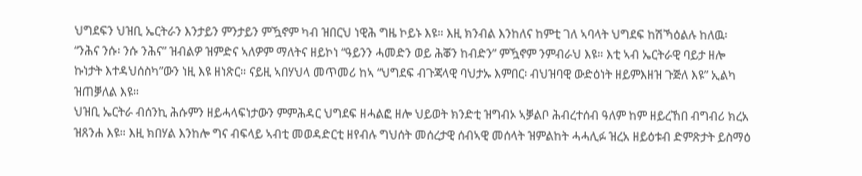ህግደፍን ህዝቢ ኤርትራን እንታይን ምንታይን ምዃኖም ካብ ዝበርህ ነዊሕ ግዜ ኮይኑ እዩ። እዚ ክንብል እንከለና ከምቲ ገለ ኣባላት ህግደፍ ከሽኻዕልሉ ከለዉ፡ “ንሕና ንሱ፡ ንሱ ንሕና” ዝብልዎ ዝምድና ኣለዎም ማለትና ዘይኮነ “ዓይንን ሓመድን ወይ ሕቖን ከብድን” ምዃኖም ንምብራህ እዩ። እቲ ኣብ ኤርትራዊ ባይታ ዘሎ ኩነታት እተዳህሰስካ”ውን ነዚ እዩ ዘነጽር። ናይዚ ኣበሃህላ መጥመሪ ከኣ “ህግደፍ ብጉጃላዊ ባህታኡ እምበር፡ ብህዝባዊ ውድዕነት ዘይምእዘዝ ጉጅለ እዩ” ኢልካ ዝጠቓለል እዩ።
ህዝቢ ኤርትራ ብሰንኪ ሕሱምን ዘይሓላፍነታውን ምምሕዳር ህግደፍ ዘሓልፎ ዘሎ ህይወት ክንድቲ ዝግብኦ ኣቓልቦ ሕብረተሰብ ዓለም ከም ዘይረኸበ ብግብሪ ክረአ ዝጸንሐ እዩ። እዚ ክበሃል እንከሎ ግና ብፍላይ ኣብቲ መወዳድርቲ ዘየብሉ ግህሰት መሰረታዊ ሰብኣዊ መሰላት ዝምልከት ሓሓሊፉ ዝረአ ዘይዕቱብ ድምጽታት ይስማዕ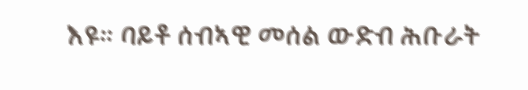እዩ። ባይቶ ሰብኣዊ መሰል ውድብ ሕቡራት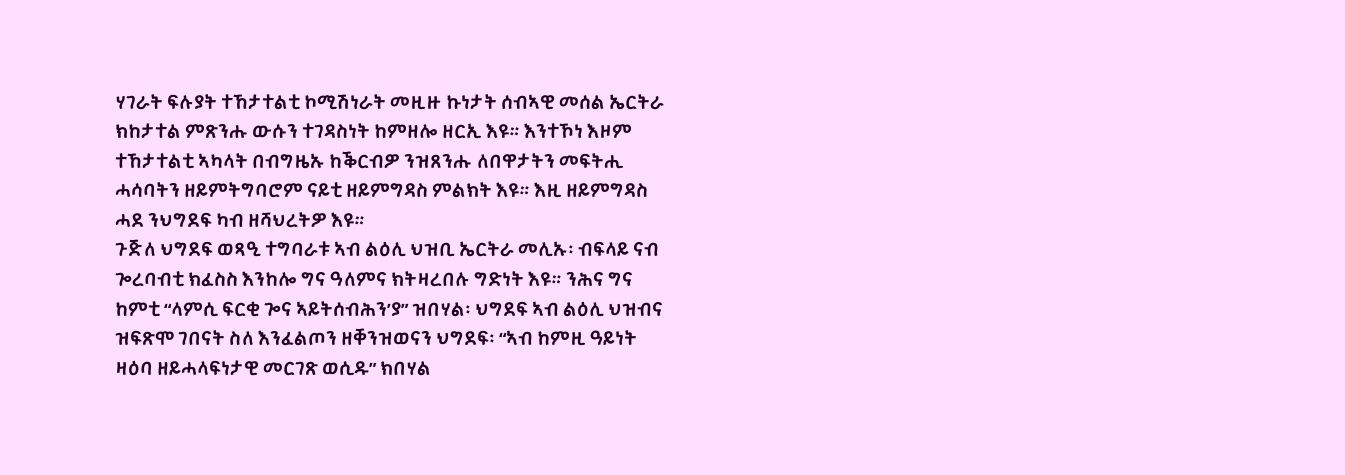ሃገራት ፍሉያት ተኸታተልቲ ኮሚሽነራት መዚዙ ኩነታት ሰብኣዊ መሰል ኤርትራ ክከታተል ምጽንሑ ውሱን ተገዳስነት ከምዘሎ ዘርኢ እዩ። እንተኾነ እዞም ተኸታተልቲ ኣካላት በብግዜኡ ከቕርብዎ ንዝጸንሑ ለበዋታትን መፍትሒ ሓሳባትን ዘይምትግባሮም ናይቲ ዘይምግዳስ ምልክት እዩ። እዚ ዘይምግዳስ ሓደ ንህግደፍ ካብ ዘሻህረትዎ እዩ።
ጉጅለ ህግደፍ ወጻዒ ተግባራቱ ኣብ ልዕሊ ህዝቢ ኤርትራ መሊኡ፡ ብፍላይ ናብ ጐረባብቲ ክፈስስ እንከሎ ግና ዓለምና ክትዛረበሉ ግድነት እዩ። ንሕና ግና ከምቲ “ላምሲ ፍርቂ ጐና ኣይትሰብሕን’ያ” ዝበሃል፡ ህግደፍ ኣብ ልዕሊ ህዝብና ዝፍጽሞ ገበናት ስለ እንፈልጦን ዘቐንዝወናን ህግደፍ፡ “ኣብ ከምዚ ዓይነት ዛዕባ ዘይሓላፍነታዊ መርገጽ ወሲዱ” ክበሃል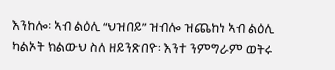እንከሎ፡ ኣብ ልዕሊ “ህዝበይ” ዝብሎ ዝጨከነ ኣብ ልዕሊ ካልኦት ክልውህ ስለ ዘይንጽበዮ፡ እንተ ንምግራም ወትሩ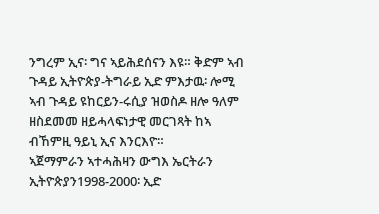ንግረም ኢና፡ ግና ኣይሕደሰናን እዩ። ቅድም ኣብ ጉዳይ ኢትዮጵያ-ትግራይ ኢድ ምእታዉ፡ ሎሚ ኣብ ጉዳይ ዩከርይን-ሩሲያ ዝወስዶ ዘሎ ዓለም ዘስደመመ ዘይሓላፍነታዊ መርገጻት ከኣ ብኸምዚ ዓይኒ ኢና እንርእዮ።
ኣጀማምራን ኣተሓሕዛን ውግእ ኤርትራን ኢትዮጵያን1998-2000፡ ኢድ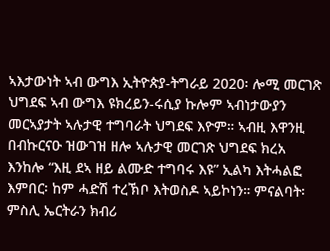ኣእታውነት ኣብ ውግእ ኢትዮጵያ-ትግራይ 2020፡ ሎሚ መርገጽ ህግደፍ ኣብ ውግእ ዩክረይን-ሩሲያ ኩሎም ኣብነታውያን መርኣያታት ኣሉታዊ ተግባራት ህግደፍ እዮም። ኣብዚ እዋንዚ በብኩርናዑ ዝውገዝ ዘሎ ኣሉታዊ መርገጽ ህግደፍ ክረአ እንከሎ “እዚ ደኣ ዘይ ልሙድ ተግባሩ እዩ” ኢልካ እትሓልፎ እምበር፡ ከም ሓድሽ ተረኽቦ እትወስዶ ኣይኮነን። ምናልባት፡ ምስሊ ኤርትራን ክብሪ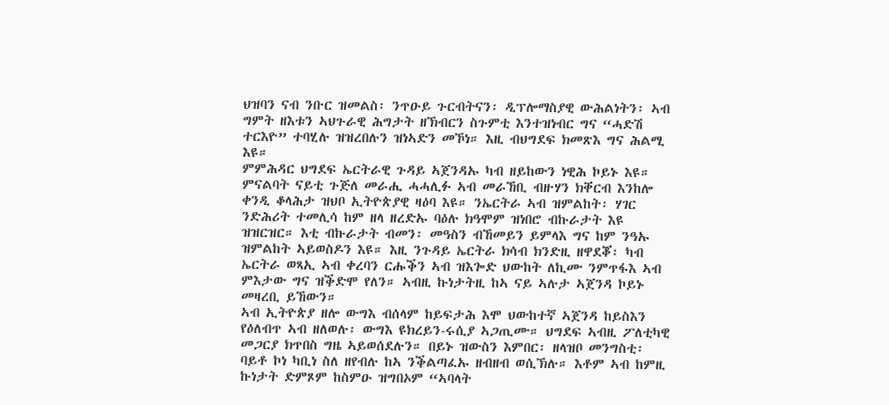ህዝባን ናብ ንቡር ዝመልስ፡ ንጥዑይ ጉርብትናን፡ ዲፕሎማስያዊ ውሕልነትን፡ ኣብ ግምት ዘእቱን ኣህጉራዊ ሕግታት ዘኽብርን ስጉምቲ እንተዝነብር ግና “ሓድሽ ተርእዮ” ተባሂሉ ዝዝረበሉን ዝነኣድን መኾነ። እዚ ብህግደፍ ክመጽእ ግና ሕልሚ እዩ።
ምምሕዳር ህግደፍ ኤርትራዊ ጉዳይ ኣጀንዳኡ ካብ ዘይከውን ነዊሕ ኮይኑ እዩ። ምናልባት ናይቲ ጉጅለ መራሒ ሓሓሊፉ ኣብ መራኸቢ ብዙሃን ክቐርብ እንከሎ ቀንዲ ቆላሕታ ዝህቦ ኢትዮጵያዊ ዛዕባ እዩ። ንኤርትራ ኣብ ዝምልከት፡ ሃገር ንድሕሪት ተመሊሳ ከም ዘላ ዘረድኡ ባዕሉ ክዓሞም ዝነበሮ ብኩራታት እዩ ዝዝርዝር። እቲ ብኩራታት ብመን፡ መዓስን ብኸመይን ይምላእ ግና ከም ንዓኡ ዝምልከት ኣይወስዶን እዩ። እዚ ንጉዳይ ኤርትራ ክሳብ ክንድዚ ዘዋደቖ፡ ካብ ኤርትራ ወጻኢ ኣብ ቀረባን ርሑቕን ኣብ ዝእጐድ ህውከት ለኪሙ ንምጥፋእ ኣብ ምእታው ግና ዝቕድሞ የለን። ኣብዚ ኩነታትዚ ከኣ ናይ ኣሉታ ኣጀንዳ ኮይኑ መዛረቢ ይኸውን።
ኣብ ኢትዮጵያ ዘሎ ውግእ ብሰላም ከይፍታሕ እሞ ህውከተኛ ኣጀንዳ ከይስእን የዕለብጥ ኣብ ዘለወሉ፡ ውግእ ዩክረይን-ሩሲያ ኣጋጢሙ። ህግደፍ ኣብዚ ፖለቲካዊ መጋርያ ክጥበስ ግዜ ኣይወሰደሉን። በይኑ ዝውስን እምበር፡ ዘላዝቦ መንግስቲ፡ ባይቶ ኮነ ካቢነ ስለ ዘየብሉ ከኣ ንቕልጣፈኡ ዘብዘብ ወሲኽሉ። እቶም ኣብ ከምዚ ኩነታት ድምጾም ከስምዑ ዝግበኦም “ኣባላት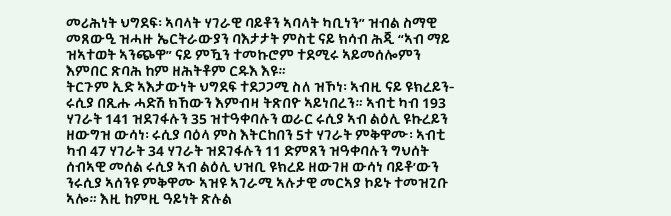መሪሕነት ህግደፍ፡ ኣባላት ሃገራዊ ባይቶን ኣባላት ካቢነን” ዝብል ስማዊ መጸውዒ ዝሓዙ ኤርትራውያን ባእታታት ምስቲ ናይ ክሳብ ሕጂ “ኣብ ማይ ዝኣተወት ኣንጭዋ” ናይ ምዃን ተመኩሮም ተደሚሩ ኣይመሰሎምን እምበር ጽባሕ ከም ዘሕትቶም ርዱእ እዩ።
ትርጉም ኢድ ኣእታውነት ህግደፍ ተደጋጋሚ ስለ ዝኾነ፡ ኣብዚ ናይ ዩክረይን-ሩሲያ በጺሑ ሓድሽ ክኸውን እምብዛ ትጽበዮ ኣይነበረን። ኣብቲ ካብ 193 ሃገራት 141 ዝደገፋሉን 35 ዝተዓቀባሉን ወራር ሩሲያ ኣብ ልዕሊ ዩኩረይን ዘውግዝ ውሳነ፡ ሩሲያ ባዕላ ምስ እትርከበን 5ተ ሃገራት ምቅዋሙ፡ ኣብቲ ካብ 47 ሃገራት 34 ሃገራት ዝደገፋሉን 11 ድምጸን ዝዓቀባሉን ግህሰት ሰብኣዊ መሰል ሩሲያ ኣብ ልዕሊ ህዝቢ ዩክረይ ዘውገዘ ውሳነ ባይቶ’ውን ንሩሲያ ኣሰንዩ ምቅዋሙ ኣዝዩ ኣገራሚ ኣሉታዊ መርኣያ ኮይኑ ተመዝጊቡ ኣሎ። እዚ ከምዚ ዓይነት ጽሉል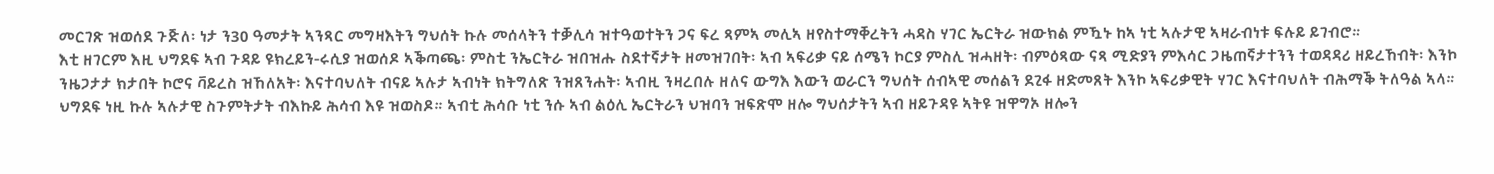መርገጽ ዝወሰደ ጉጅለ፡ ነታ ን30 ዓመታት ኣንጻር መግዛእትን ግህሰት ኩሉ መሰላትን ተቓሊሳ ዝተዓወተትን ጋና ፍረ ጻምኣ መሊኣ ዘየስተማቐረትን ሓዳስ ሃገር ኤርትራ ዝውክል ምዃኑ ከኣ ነቲ ኣሉታዊ ኣዛራብነቱ ፍሉይ ይገብሮ።
እቲ ዘገርም እዚ ህግደፍ ኣብ ጉዳይ ዩክረይን-ሩሲያ ዝወሰዶ ኣቕጣጫ፡ ምስቲ ንኤርትራ ዝበዝሑ ስደተኛታት ዘመዝገበት፡ ኣብ ኣፍሪቃ ናይ ሰሜን ኮርያ ምስሊ ዝሓዘት፡ ብምዕጻው ናጻ ሚድያን ምእሳር ጋዜጠኛታተንን ተወዳዳሪ ዘይረኸብት፡ እንኮ ንዜጋታታ ክታበት ኮሮና ቫይረስ ዝኸለአት፡ እናተባህለት ብናይ ኣሉታ ኣብነት ክትግለጽ ንዝጸንሐት፡ ኣብዚ ንዛረበሉ ዘለና ውግእ እውን ወራርን ግህሰት ሰብኣዊ መሰልን ደጊፋ ዘድመጸት እንኮ ኣፍሪቃዊት ሃገር እናተባህለት ብሕማቕ ትለዓል ኣላ።
ህግደፍ ነዚ ኩሉ ኣሉታዊ ስጉምትታት ብእኩይ ሕሳብ እዩ ዝወስዶ። ኣብቲ ሕሳቡ ነቲ ንሱ ኣብ ልዕሊ ኤርትራን ህዝባን ዝፍጽሞ ዘሎ ግህሰታትን ኣብ ዘይጉዳዩ ኣትዩ ዝዋግኦ ዘሎን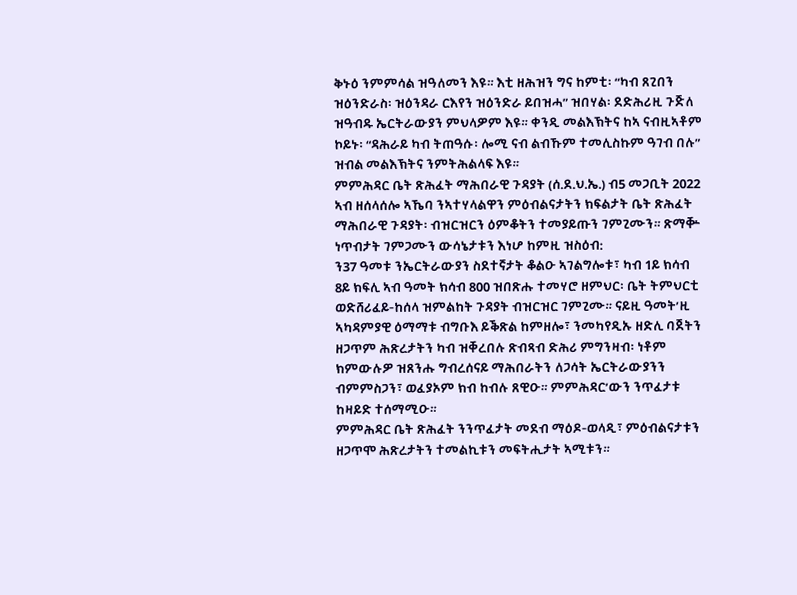ቅኑዕ ንምምሳል ዝዓለመን እዩ። እቲ ዘሕዝን ግና ከምቲ፡ “ካብ ጸጊበን ዝዕንድራስ፡ ዝዕንዳራ ርእየን ዝዕንድራ ይበዝሓ” ዝበሃል፡ ደድሕሪዚ ጉጅለ ዝዓብዱ ኤርትራውያን ምህላዎም እዩ። ቀንዲ መልእኽትና ከኣ ናብዚኣቶም ኮይኑ፡ “ዳሕራይ ካብ ትጠዓሱ፡ ሎሚ ናብ ልብኹም ተመሊስኩም ዓገብ በሉ” ዝብል መልእኽትና ንምትሕልላፍ እዩ።
ምምሕዳር ቤት ጽሕፈት ማሕበራዊ ጉዳያት (ሰ.ደ.ህ.ኤ.) ብ5 መጋቢት 2022 ኣብ ዘሰላሰሎ ኣኼባ ንኣተሃላልዋን ምዕብልናታትን ክፍልታት ቤት ጽሕፈት ማሕበራዊ ጉዳያት፡ ብዝርዝርን ዕምቆትን ተመያይጡን ገምጊሙን። ጽማቝ ነጥብታት ገምጋሙን ውሳኔታቱን እነሆ ከምዚ ዝስዕብ:
ን37 ዓመቱ ንኤርትራውያን ስደተኛታት ቆልዑ ኣገልግሎቱ፣ ካብ 1ይ ክሳብ 8ይ ክፍሊ ኣብ ዓመት ክሳብ 800 ዝበጽሑ ተመሃሮ ዘምህር፡ ቤት ትምህርቲ ወድሸሪፈይ-ከሰላ ዝምልከት ጉዳያት ብዝርዝር ገምጊሙ። ናይዚ ዓመት’ዚ ኣካዳምያዊ ዕማማቱ ብግቡእ ይቕጽል ከምዘሎ፣ ንመካየዲኡ ዘድሊ ባጀትን ዘጋጥም ሕጽረታትን ካብ ዝቐረበሉ ጽብጻብ ድሕሪ ምግንዛብ፡ ነቶም ክምውሉዎ ዝጸንሑ ግብረሰናይ ማሕበራትን ለጋሳት ኤርትራውያንን ብምምስጋን፣ ወፈያኦም ክብ ከብሉ ጸዊዑ። ምምሕዳር’ውን ንጥፈታቱ ከዛይድ ተሰማሚዑ።
ምምሕዳር ቤት ጽሕፈት ንንጥፈታት መደብ ማዕዶ-ወላዲ፣ ምዕብልናታቱን ዘጋጥሞ ሕጽረታትን ተመልኪቱን መፍትሒታት ኣሚቱን።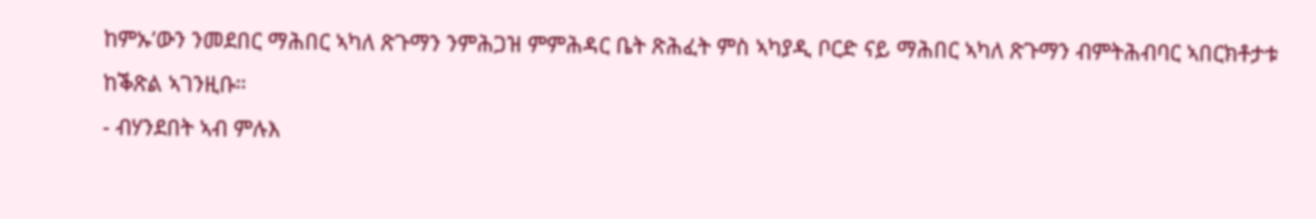ከምኡ’ውን ንመደበር ማሕበር ኣካለ ጽጉማን ንምሕጋዝ ምምሕዳር ቤት ጽሕፈት ምስ ኣካያዲ ቦርድ ናይ ማሕበር ኣካለ ጽጉማን ብምትሕብባር ኣበርክቶታቱ ከቕጽል ኣገንዚቡ።
- ብሃንደበት ኣብ ምሉእ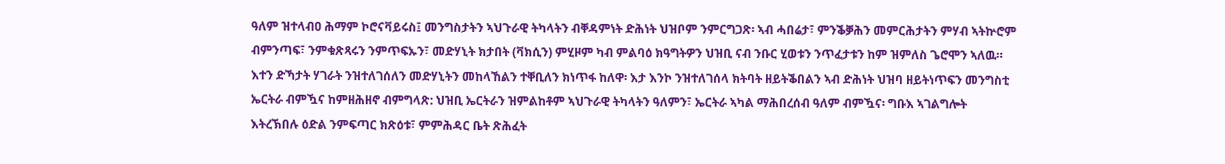ዓለም ዝተላብዐ ሕማም ኮሮናቫይሩስ፤ መንግስታትን ኣህጉራዊ ትካላትን ብቐዳምነት ድሕነት ህዝቦም ንምርግጋጽ፡ ኣብ ሓበሬታ፣ ምንቕቓሕን መምርሕታትን ምሃብ ኣትኵሮም ብምንጣፍ፣ ንምቁጽጻሩን ንምጥፍኡን፣ መድሃኒት ክታበት (ቫክሲን) ምሂዞም ካብ ምልባዕ ክዓግትዎን ህዝቢ ናብ ንቡር ሂወቱን ንጥፈታቱን ከም ዝምለስ ጌሮሞን ኣለዉ። እተን ድኻታት ሃገራት ንዝተለገሰለን መድሃኒትን መከላኸልን ተቐቢለን ክነጥፋ ከለዋ፡ እታ እንኮ ንዝተለገሰላ ክትባት ዘይትቕበልን ኣብ ድሕነት ህዝባ ዘይትነጥፍን መንግስቲ ኤርትራ ብምዃና ከምዘሕዘኖ ብምግላጽ: ህዝቢ ኤርትራን ዝምልከቶም ኣህጉራዊ ትካላትን ዓለምን፣ ኤርትራ ኣካል ማሕበረሰብ ዓለም ብምዃና፡ ግቡእ ኣገልግሎት እትረኽበሉ ዕድል ንምፍጣር ክጽዕቱ፣ ምምሕዳር ቤት ጽሕፈት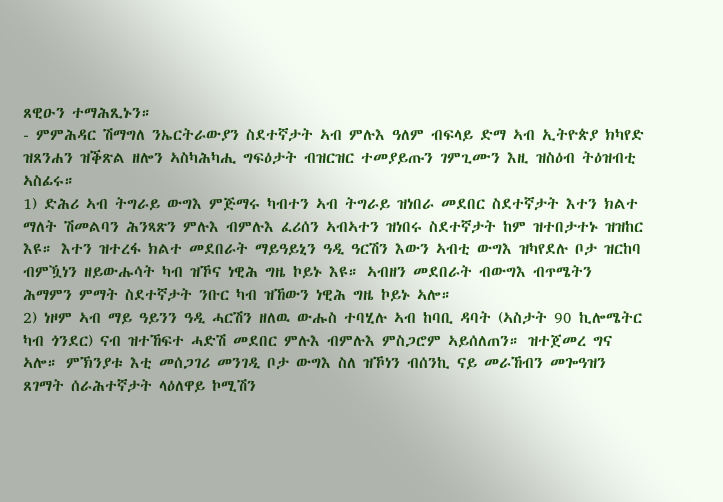ጸዊዑን ተማሕጺኑን።
- ምምሕዳር ሽማግለ ንኤርትራውያን ስደተኛታት ኣብ ምሉእ ዓለም ብፍላይ ድማ ኣብ ኢትዮጵያ ክካየድ ዝጸንሐን ዝቕጽል ዘሎን ኣስካሕካሒ ግፍዕታት ብዝርዝር ተመያይጡን ገምጊሙን እዚ ዝስዕብ ትዕዝብቲ ኣስፊሩ።
1) ድሕሪ ኣብ ትግራይ ውግእ ምጅማሩ ካብተን ኣብ ትግራይ ዝነበራ መደበር ስደተኛታት እተን ክልተ ማለት ሽመልባን ሕንጻጽን ምሉእ ብምሉእ ፈሪሰን ኣብኣተን ዝነበሩ ስደተኛታት ከም ዝተበታተኑ ዝዝከር እዩ። እተን ዝተረፋ ክልተ መደበራት ማይዓይኒን ዓዲ ዓርሽን እውን ኣብቲ ውግእ ዝካየደሉ ቦታ ዝርከባ ብምዃነን ዘይውሑሳት ካብ ዝኾና ነዊሕ ግዜ ኮይኑ እዩ። ኣብዘን መደበራት ብውግእ ብጥሜትን ሕማምን ምማት ስደተኛታት ንቡር ካብ ዝኸውን ነዊሕ ግዜ ኮይኑ ኣሎ።
2) ነዞም ኣብ ማይ ዓይንን ዓዲ ሓርሽን ዘለዉ ውሑስ ተባሂሉ ኣብ ከባቢ ዳባት (ኣስታት 90 ኪሎሜትር ካብ ጎንደር) ናብ ዝተኸፍተ ሓድሽ መደበር ምሉእ ብምሉእ ምስጋሮም ኣይሰለጠን። ዝተጀመረ ግና ኣሎ። ምኽንያቱ እቲ መሰጋገሪ መንገዲ ቦታ ውግእ ስለ ዝኾነን ብሰንኪ ናይ መራኸብን መጐዓዝን ጸገማት ሰራሕተኛታት ላዕለዋይ ኮሚሽን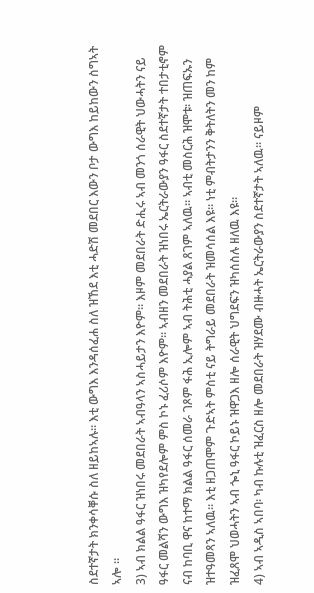ስደተኛታት ክንቀሳቐሱ ስለ ዘይከኣሉ። እቲ ውግእ እንዳሰፈሐ ስለ ዝኸደ እቲ ሓድሽ መደበር እውን ቦታ ውግእ ከይከውን ስግኣት ኣሎ ።
3) ኣብ ክልል ዓፋር ዝነበሩ መደበራት ኣብዓላን ኣስሓይታን እዮም። እዞም መደበራት ድሒሩ ኣብ መንጎ ሰራዊት ህውሓትን ናይ ዓፋር መልሻን ውግእ ዝካየደሎም ምስ ኮኑ ፈሪሶም እዮም። ኣብዘን መደበራት ዝነበሩ ኤርትራውያን ዓፋር ስደተኛታት ተበታቲኖም ናብ ከባቢ ዋና ከተማ ክልል ዓፋር ሰመራ ገጾም ፋሕ ኢሎም ኣብ ትሕቲ ሓያል ጸገም ኣለዉ። ኣብቲ መስርሕ ዝሞቱ፡ ዝጠፍኡን ዝተዓመጻን ኣለዉ። እቲ ዘጋጠሞም ጉድኣት ምስቲ ናይ ትግራይ መደበራት ዝመሳሰል እዩ። ነቲ ምብትታንን ቅትለትን መን ከም ዝፈጸሞ ህወሓትን ኣብ ጐኒ ዓፋር ኮይኑ ዝዋጋእ ዘሎ ሰራዊት ህግደፍን ዝካሰስሉ ዘለዉ እዩ።
4) ኣብ ኣዲስ ኣበባ፡ ካብ ኩሉቲ ዝፈርስ ዘሎ መደበራት ዝሃደሙ ብዙሓት ኤርትራውያን ስደተኛታት ኣለዉ። ናይዞም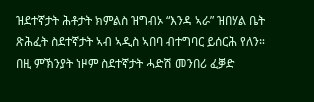ዝደተኛታት ሕቶታት ክምልስ ዝግብኦ “እንዳ ኣራ” ዝበሃል ቤት ጽሕፈት ስደተኛታት ኣብ ኣዲስ ኣበባ ብተግባር ይሰርሕ የለን። በዚ ምኽንያት ነዞም ስደተኛታት ሓድሽ መንበሪ ፈቓድ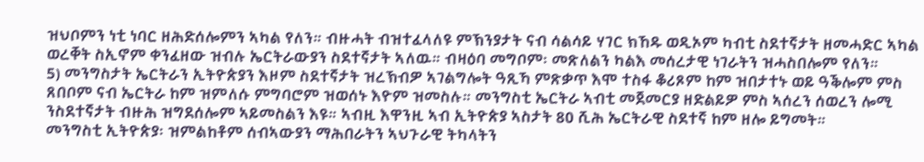ዝህቦምን ነቲ ነባር ዘሕድሰሎምን ኣካል የለን። ብዙሓት ብዝተፈላለዩ ምኽንያታት ናብ ሳልሳይ ሃገር ክኸዱ ወዲኦም ካብቲ ስደተኛታት ዘመሓድር ኣካል ወረቐት ስኢኖም ቀንፈዘው ዝብሉ ኤርትራውያን ስደተኛታት ኣለዉ። ብዛዕባ መግቦም፡ መጽለልን ካልእ መሰረታዊ ነገራትን ዝሓስበሎም የለን።
5) መንግስታት ኤርትራን ኢትዮጵያን እዞም ስደተኛታት ዝረኽብዎ ኣገልግሎት ዓጺኻ ምጽቃጥ እሞ ተስፋ ቆሪጾም ከም ዝበታተኑ ወይ ዓቕሎም ምስ ጸበቦም ናብ ኤርትራ ከም ዝምለሱ ምግባሮም ዝወሰኑ እዮም ዝመስሉ። መንግስቲ ኤርትራ ኣብቲ መጀመርያ ዘድልይዎ ምስ ኣሰረን ሰወረን ሎሚ ንስደተኛታት ብዙሕ ዝግደሰሎም ኣይመስልን እዩ። ኣብዚ እዋንዚ ኣብ ኢትዮጵያ ኣስታት 80 ሺሕ ኤርትራዊ ስደተኛ ከም ዘሎ ይግመት።
መንግስቲ ኢትዮጵያ፡ ዝምልከቶም ሰብኣውያን ማሕበራትን ኣህጉራዊ ትካላትን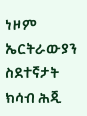ነዞም ኤርትራውያን ስደተኛታት ክሳብ ሕጂ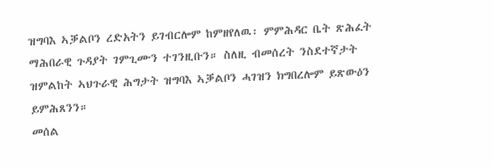ዝግባእ ኣቓልቦን ረድአትን ይገብርሎም ከምዘየለዉ፡ ምምሕዳር ቤት ጽሕፈት ማሕበራዊ ጉዳያት ገምጊሙን ተገንዚቡን። ስለዚ ብመሰረት ንስደተኛታት ዝምልከት ኣህጉራዊ ሕግታት ዝግባእ ኣቓልቦን ሓገዝን ክግበረሎም ይጽውዕን ይምሕጸንን።
መሰል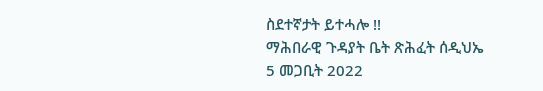ስደተኛታት ይተሓሎ !!
ማሕበራዊ ጉዳያት ቤት ጽሕፈት ሰዲህኤ
5 መጋቢት 2022